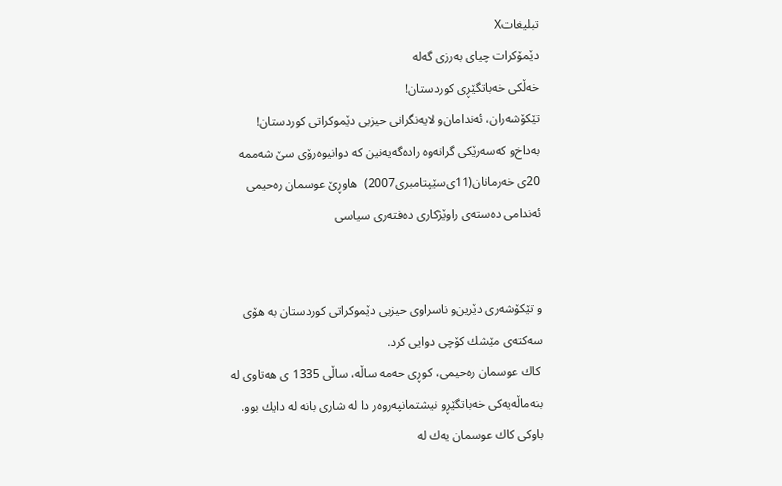تبليغاتX
دێمۆکرات چیای به‌رزی گه‌له‌
خه‌ڵكی‌ خه‌باتگێڕی‌ كوردستان!
تێكۆشه‌ران، ئه‌ندامان‌و لایه‌نگرانی‌ حیزبی‌ دێموكراتی‌ كوردستان!
به‌داخ‌و كه‌سه‌رێكی‌ گرانه‌وه‌ راده‌گه‌یه‌نین كه‌ دوانیوه‌رۆی‌ سێ‌ شه‌ممه‌ 20ی‌ خه‌رمانان(11ی‌سێپتامبری‌2007)  هاوڕێ عوسمان ره‌حیمی‌ ئه‌ندامی‌ ده‌سته‌ی‌ راوێژكاری‌ ده‌فته‌ری‌ سیاسی


و تێكۆشه‌ری‌ دێرین‌و ناسراوی‌ حیزبی‌ دێموكراتی‌ كوردستان به‌ هۆی‌ سه‌كته‌ی‌ مێشك كۆچی‌ دوایی‌ كرد.
 كاك عوسمان ره‌حیمی‌، كوڕی‌ حه‌مه‌ ساڵه‌، ساڵی‌ 1335 ی‌ هه‌تاوی‌ له‌ بنه‌ماڵه‌یه‌كی‌ خه‌باتگێڕ‌و نیشتمانپه‌روه‌ر دا له‌ شاری‌ بانه‌ له‌ دایك بوو. باوكی‌ كاك عوسمان یه‌ك له‌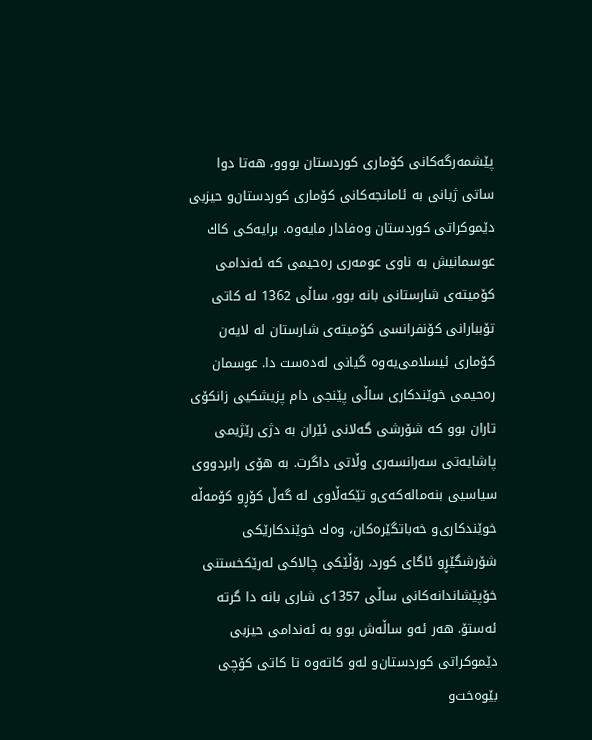پێشمه‌رگه‌كانی‌ كۆماری‌ كوردستان بووو، هه‌تا دوا ساتی‌ ژیانی‌ به‌ ئامانجه‌كانی‌ كۆماری‌ كوردستان‌و حیزبی‌ دێموكراتی‌ كوردستان وه‌فادار مایه‌وه‌. برایه‌كی‌ كاك عوسمانیش به‌ ناوی‌ عومه‌ری‌ ره‌حیمی‌ كه‌ ئه‌ندامی‌ كۆمیته‌ی‌ شارستانی‌ بانه‌ بوو، ساڵی‌ 1362 له‌ كاتی‌ تۆببارانی‌ كۆنفرانسی‌ كۆمیته‌ی‌ شارستان له‌ لایه‌ن كۆماری‌ ئیسلامی‌یه‌وه‌ گیانی‌ له‌ده‌ست دا. عوسمان ره‌حیمی‌ خوێندكاری‌ ساڵی‌ پێنجی‌ دام پزیشكیی‌ زانكۆی‌ تاران بوو كه‌ شۆرشی‌ گه‌لانی‌ ئێران به‌ دژی‌ رێژیمی‌ پاشایه‌تی‌ سه‌رانسه‌ری‌ وڵاتی‌ داگرت. به‌ هۆی‌ رابردووی‌ سیاسیی‌ بنه‌ماله‌كه‌ی‌‌و تێكه‌ڵاوی‌ له‌ گه‌ڵ‌ كۆڕ‌و كۆمه‌ڵه‌ خوێندكاری‌‌و خه‌باتگێره‌كان، وه‌ك خوێندكارێكی‌ شۆرشگێڕ‌و ئاگای‌ كورد، رۆڵێكی‌ چالاكی‌ له‌رێكخستنی‌ خۆپێشاندانه‌كانی‌ ساڵی‌ 1357ی‌ شاری‌ بانه‌ دا گرته‌ ئه‌ستۆ. هه‌ر ئه‌و ساڵه‌ش بوو به‌ ئه‌ندامی‌ حیزبی‌ دێموكراتی‌ كوردستان‌و له‌و كاته‌وه‌ تا كاتی‌ كۆچی‌ بێوه‌خت‌و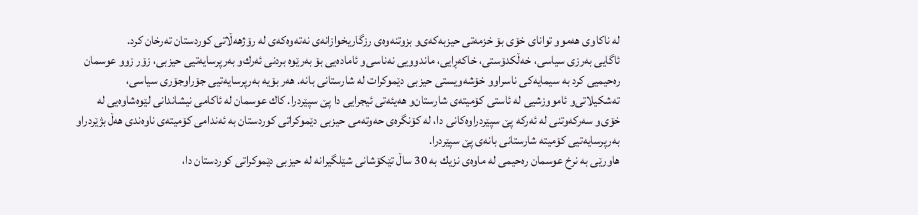له‌ ناكاوی‌ هه‌موو توانای‌ خۆی‌ بۆ خزمه‌تی‌ حیزبه‌كه‌ی‌‌و بزوتنه‌وه‌ی‌ رزگاریخوازانه‌ی‌ نه‌ته‌وه‌كه‌ی‌ له‌ رۆژهه‌ڵاتی‌ كوردستان ته‌رخان كرد.
ئاگایی به‌رزی‌ سیاسی‌، خه‌ڵكدۆستی‌، خاكه‌ڕایی، ماندوویی نه‌ناسی‌‌و ئاماده‌یی بۆ به‌رێوه‌ بردنی‌ ئه‌رك‌و به‌رپرسایه‌تیی حیزبی‌، زۆر زوو عوسمان ره‌حیمیی‌ كرد به‌ سیمایه‌كی‌ ناسراو‌و خۆشه‌ویستی‌ حیزبی‌ دێموكرات له‌ شارستانی‌ بانه‌. هه‌ر بۆیه‌ به‌رپرسایه‌تیی جۆراوجۆری‌ سیاسی‌، ته‌شكیلاتی‌‌و ئامووزشیی‌ له‌ ئاستی‌ كۆمیته‌ی‌ شارستان‌و هه‌یئه‌تی‌ ئیجرایی دا پێ‌ سپێردرا. كاك عوسمان له‌ ئاكامی‌ نیشاندانی‌ لێوه‌شاوه‌یی له‌ خۆی‌‌و سه‌ركه‌وتنی‌ له‌ ئه‌ركه‌ پێ‌ سپێردراوه‌كانی‌ دا، له‌ كۆنگره‌ی‌ حه‌وته‌می‌ حیزبی‌ دێموكراتی‌ كوردستان به‌ ئه‌ندامی‌ كۆمیته‌ی‌ ناوه‌ندی‌ هه‌ڵ‌ بژێردرا‌و به‌رپرسایه‌تیی‌ كۆمیته‌ شارستانی‌ بانه‌ی‌ پێ‌ سپێردرا.
هاورێی‌ به‌ نرخ عوسمان ره‌حیمی‌ له‌ ماوه‌ی‌ نزیك به‌ 30 ساڵ‌ تێكۆشانی‌ شێلگیرانه‌ له‌ حیزبی‌ دێموكراتی‌ كوردستان دا،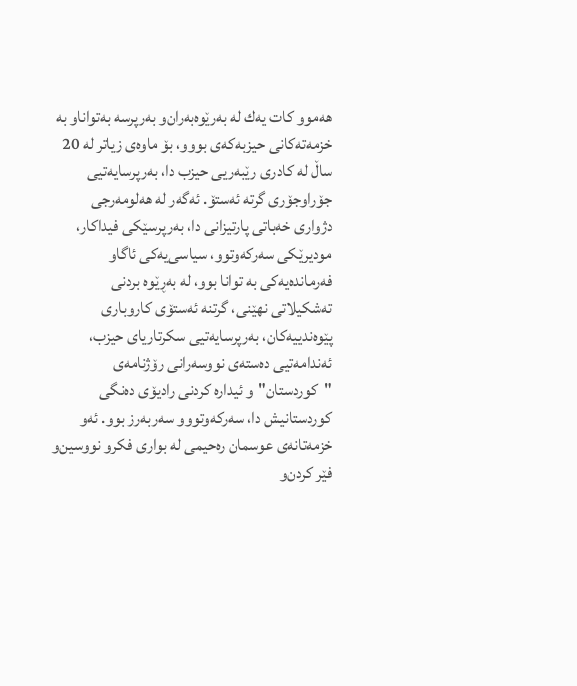هه‌موو كات یه‌ك له‌ به‌رێوه‌به‌ران‌و به‌رپرسه‌ به‌توانا‌و به‌ خزمه‌ته‌كانی‌ حیزبه‌كه‌ی‌ بوو‌و، بۆ ماوه‌ی‌ زیاتر له‌ 20 ساڵ‌ له‌ كادری‌ رێبه‌ریی حیزب دا، به‌رپرسایه‌تیی جۆراوجۆری‌ گرته‌ ئه‌ستۆ. ئه‌گه‌ر له‌ هه‌لومه‌رجی‌ دژواری‌ خه‌باتی‌ پارتیزانی‌ دا، به‌رپرسێكی‌ فیداكار، مودیرێكی‌ سه‌ركه‌وتوو، سیاسی‌یه‌كی‌ ئاگا‌و فه‌رمانده‌یه‌كی‌ به‌ توانا بوو، له‌ به‌ڕێوه‌ بردنی‌ ته‌شكیلاتی‌ نهێنی‌، گرتنه‌ ئه‌ستۆی‌ كار‌وباری‌ پێوه‌ندییه‌كان، به‌رپرسایه‌تیی سكرتاریای‌ حیزب، ئه‌ندامه‌تیی‌ ده‌سته‌ی‌ نووسه‌رانی‌ رۆژنامه‌ی‌ "كوردستان"و ئیداره‌ كردنی‌ رادیۆی‌ ده‌نگی‌ كوردستانیش دا، سه‌ركه‌وتوو‌و سه‌ربه‌رز بوو. ئه‌و خزمه‌تانه‌ی‌ عوسمان ره‌حیمی‌ له‌ بواری‌ فكر‌و نووسین‌و فێر كردن‌و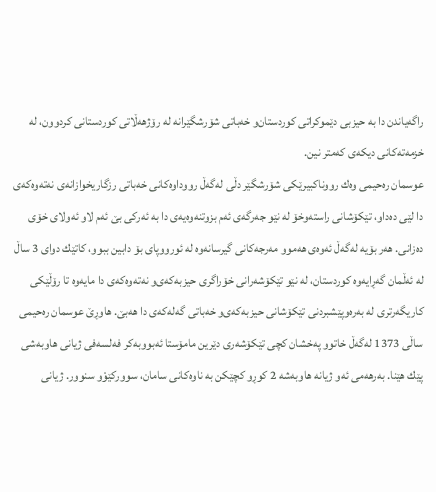راگه‌یاندن دا به‌ حیزبی‌ دێموكراتی‌ كوردستان‌و خه‌باتی‌ شۆرشگێرانه‌ له‌ رۆژهه‌ڵاتی‌ كوردستانی‌ كردوون، له‌ خزمه‌ته‌كانی‌ دیكه‌ی‌ كه‌متر نین.
عوسمان ره‌حیمی‌ وه‌ك رووناكبیرێكی‌ شۆرشگێر دڵی‌ له‌گه‌ڵ‌ رووداوه‌كانی‌ خه‌باتی‌ رزگاریخوازانه‌ی‌ نه‌ته‌وه‌كه‌ی‌ دا لێی‌ ده‌دا‌و، تێكۆشانی‌ راسته‌وخۆ له‌ نێو جه‌رگه‌ی‌ ئه‌م بزوتنه‌وه‌یه‌ی‌ دا به‌ ئه‌ركی‌ بێ‌ ئه‌م لاو ئه‌ولای‌ خۆی‌ ده‌زانی‌. هه‌ر بۆیه‌ له‌گه‌ڵ‌ ئه‌وه‌ی‌ هه‌موو مه‌رجه‌كانی‌ گیرسانه‌وه‌ له‌ ئورووپای‌ بۆ دابین ببوو، كاتێك دوای‌ 3 ساڵ‌ له‌ ئه‌ڵمان گه‌ڕایه‌وه‌ كوردستان، له‌ نێو تێكۆشه‌رانی‌ خۆراگری‌ حیزبه‌كه‌ی‌‌و نه‌ته‌وه‌كه‌ی‌ دا مایه‌وه‌ تا رۆڵێكی‌ كاریگه‌رتری‌ له‌ به‌ره‌وپێشبردنی‌ تێكۆشانی‌ حیزبه‌كه‌ی‌‌و خه‌باتی‌ گه‌له‌كه‌ی‌ دا هه‌بێ‌. هاوڕێ عوسمان ره‌حیمی‌ ساڵی‌ 1373 له‌گه‌ڵ‌ خاتوو په‌خشان كچی‌ تێكۆشه‌ری‌ دێرین مامۆستا ئه‌بووبه‌كر فه‌لسه‌فی‌ ژیانی‌ هاوبه‌شی‌ پێك هێنا. به‌رهه‌می‌ ئه‌و ژیانه‌ هاوبه‌شه‌ 2 كوڕ‌و كچێكن به‌ ناوه‌كانی‌ سامان، سووركێوْ‌و سنوور. ژیانی‌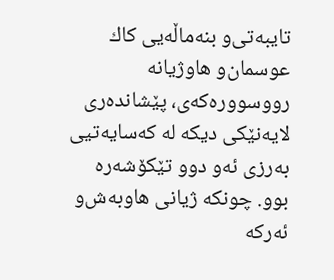تایبه‌تی‌‌و بنه‌ماڵه‌یی‌ كاك عوسمان‌و هاوژیانه‌ رووسووره‌كه‌ی‌، پێشانده‌ری‌ لایه‌نێكی‌ دیكه‌ له‌ كه‌سایه‌تیی به‌رزی‌ ئه‌و دوو تێكۆشه‌ره‌ بوو. چونكه‌ ژیانی‌ هاوبه‌ش‌و ئه‌ركه‌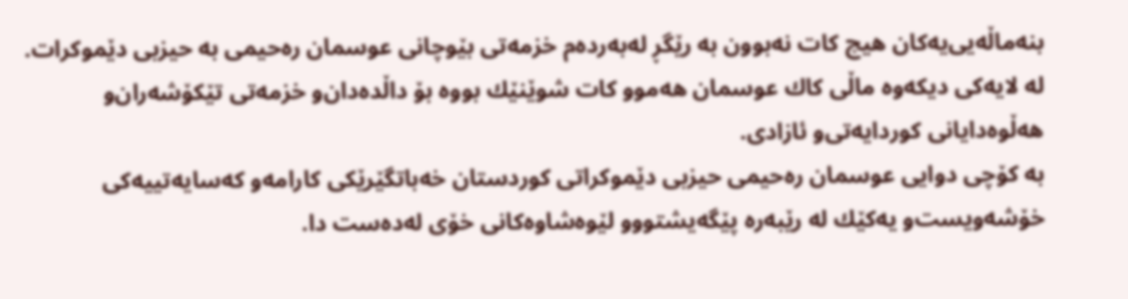بنه‌ماڵه‌یی‌یه‌كان هیچ كات نه‌بوون به‌ رێگڕ له‌به‌رده‌م خزمه‌تی‌ بێوچانی‌ عوسمان ره‌حیمی‌ به‌ حیزبی‌ دێموكرات. له‌ لایه‌كی‌ دیكه‌وه‌ ماڵی‌ كاك عوسمان هه‌موو كات شوێنێك بووه‌ بۆ داڵده‌دان‌و خزمه‌تی‌ تێكۆشه‌ران‌و هه‌ڵوه‌دایانی‌ كوردایه‌تی‌‌و ئازادی‌.
به‌ كۆچی‌ دوایی عوسمان ره‌حیمی‌ حیزبی‌ دێموكراتی‌ كوردستان خه‌باتگێرێكی‌ كارامه‌‌و كه‌سایه‌تییه‌كی‌ خۆشه‌ویست‌و یه‌كێك له‌ رێبه‌ره‌ پێگه‌یشتوو‌و لێوه‌شاوه‌كانی‌ خۆی‌ له‌ده‌ست دا.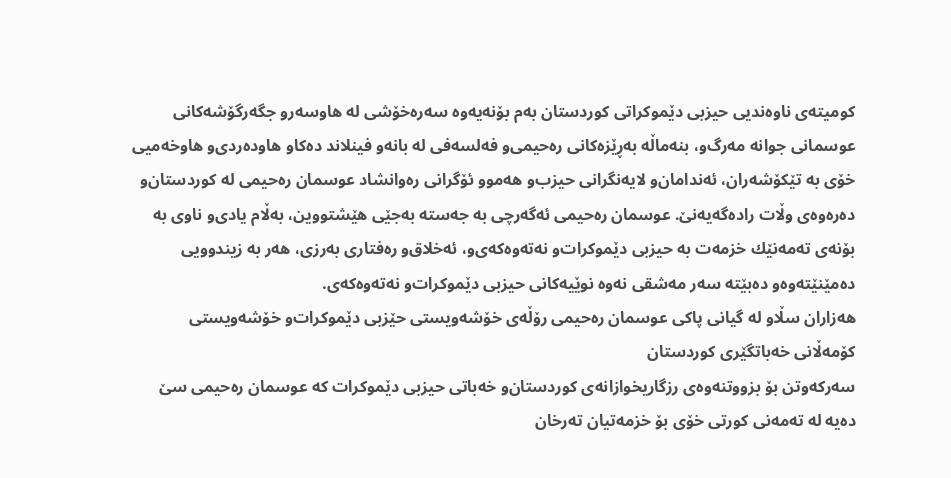كومیته‌ی‌ ناوه‌ندیی حیزبی‌ دێموكراتی‌ كوردستان به‌م بۆنه‌یه‌وه‌ سه‌ره‌خۆشی‌ له‌ هاوسه‌ر‌و جگه‌رگۆشه‌كانی‌ عوسمانی‌ جوانه‌ مه‌رگ‌و، بنه‌ماڵه‌ به‌ڕێزه‌كانی‌ ره‌حیمی‌‌و فه‌لسه‌فی‌ له‌ بانه‌‌و فینلاند ده‌كا‌و هاوده‌ردی‌‌و هاوخه‌میی‌ خۆی‌ به‌ تێكۆشه‌ران، ئه‌ندامان‌و لایه‌نگرانی‌ حیزب‌و هه‌موو ئۆگرانی‌ ره‌وانشاد عوسمان ره‌حیمی‌ له‌ كوردستان‌و ده‌ره‌وه‌ی‌ وڵات راده‌گه‌یه‌نێ‌. عوسمان ره‌حیمی‌ ئه‌گه‌رچی‌ به‌ جه‌سته‌ به‌جێی‌ هێشتووین، به‌ڵام یادی‌‌و ناوی‌ به‌ بۆنه‌ی‌ ته‌مه‌نێك خزمه‌ت به‌ حیزبی‌ دێموكرات‌و نه‌ته‌وه‌كه‌ی‌‌و، ئه‌خلاق‌و ره‌فتاری‌ به‌رزی‌، هه‌ر به‌ زیندوویی ده‌مێنێته‌وه‌‌و ده‌بێته‌ سه‌ر مه‌شقی‌ نه‌وه‌ نوێیه‌كانی‌ حیزبی‌ دێموكرات‌و نه‌ته‌وه‌كه‌ی‌.
هه‌زاران سڵاو له‌ گیانی‌ پاكی‌ عوسمان ره‌حیمی‌ رۆڵه‌ی‌ خۆشه‌ویستی‌ حێزبی‌ دێموكرات‌و خۆشه‌ویستی‌ كۆمه‌ڵانی‌ خه‌باتگێری‌ كوردستان
سه‌ركه‌وتن بۆ بزووتنه‌وه‌ی‌ رزگاریخوازانه‌ی‌ كوردستان‌و خه‌باتی‌ حیزبی‌ دێموكرات كه‌ عوسمان ره‌حیمی‌ سێ‌ ده‌یه‌ له‌ ته‌مه‌نی‌ كورتی‌ خۆی‌ بۆ خزمه‌تیان ته‌رخان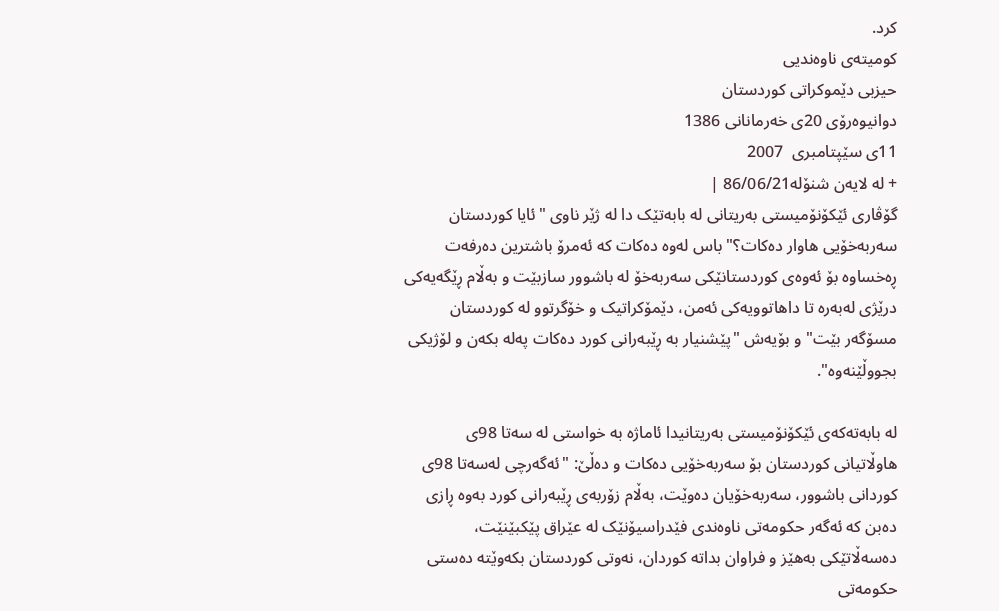كرد.
كومیته‌ی‌ ناوه‌ندیی‌
حیزبی‌ دێموكراتی‌ كوردستان
دوانیوه‌رۆی‌ 20ی‌ خه‌رمانانی‌ 1386
11ی‌ سێپتامبری‌  2007
+ له‌ لایه‌ن شنۆله‌86/06/21 |
گۆڤاری ئێکۆنۆمیستی به‌ریتانی له بابه‌تێک دا له ژێر ناوی "ئایا کوردستان سه‌ربه‌خۆیی هاوار ده‌کات؟" باس له‌وه ده‌کات که ئه‌مرۆ باشترین ده‌رفه‌ت ڕه‌خساوه‌ بۆ ئه‌وه‌ی کوردستانێکی سه‌ربه‌خۆ له باشوور سازبێت و به‌ڵام ڕێگه‌یه‌کی درێژی له‌به‌ره‌ تا داهاتوویه‌کی ئه‌من، دێمۆکراتیک و خۆگرتوو له کوردستان مسۆگه‌ر بێت" و بۆیه‌ش "پێشنیار به ڕێبه‌رانی کورد ده‌کات په‌له‌ بکه‌ن و لۆژیکی بجووڵێنه‌وه".

له بابه‌ته‌که‌ی ئێکۆنۆمیستی به‌ریتانیدا ئاماژه‌ به‌ خواستی له سه‌تا 98ی هاوڵاتیانی کوردستان بۆ سه‌ربه‌خۆیی ده‌کات و ده‌ڵێ: "ئه‌گه‌رچی له‌سه‌تا 98ی کوردانی باشوور، سه‌ربه‌خۆیان ده‌وێت، به‌ڵام زۆربه‌ی ڕێبه‌رانی کورد به‌وه‌ ڕازی ده‌بن که ئه‌گه‌ر حکومه‌تی ناوه‌ندی فێدراسیۆنێک له عێراق پێکبێنێت، ده‌سه‌ڵاتێکی به‌هێز و فراوان بداته کوردان، نه‌وتی کوردستان بکه‌وێته ده‌ستی حکومه‌تی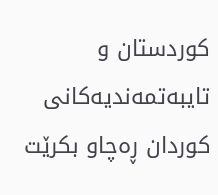کوردستان و تایبه‌تمه‌ندیه‌کانی کوردان ڕه‌چاو بکرێت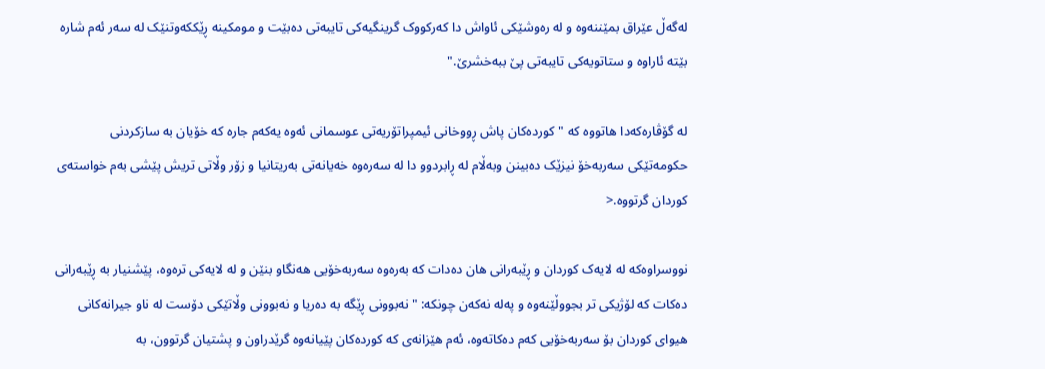له‌گه‌ڵ عێراق بمێننه‌وه و له ره‌وشێکی ئاواش دا که‌رکووک گرینگیه‌کی تایبه‌تی ده‌بێت و مومکینه ڕێککه‌وتنێک له‌ سه‌ر ئه‌م شاره بێته ئاراوه و ستاتویه‌کی تایبه‌تی پێ ببه‌خشرێ."

له گۆڤاره‌که‌دا هاتووه که "کورده‌کان پاش ڕووخانی ئیمپراتۆریه‌تی عوسمانی ئه‌وه یه‌که‌م جاره که خۆیان به سازکردنی حکومه‌تێکی سه‌ربه‌خۆ نیزێک ده‌بینن وبه‌ڵام له ڕابردوو دا له سه‌ره‌وه خه‌یانه‌تی به‌ریتانیا و زۆر وڵاتی تریش پێشی به‌م خواسته‌ی کوردان گرتووه.<

نووسراوه‌که له لایه‌ک کوردان و ڕێبه‌رانی هان ده‌دات که به‌ره‌وه سه‌ربه‌خۆیی هه‌نگاو بنێن و له لایه‌کی تره‌وه، پێشنیار به ڕێبه‌رانی ده‌کات که لۆژیکی تر بجووڵێنه‌وه و په‌له‌ نه‌که‌ن چونکه: "نه‌بوونی ڕێگه‌ به ده‌ریا و نه‌بوونی وڵاتێکی دۆست له ناو جیرانه‌کانی هیوای کوردان بۆ سه‌ربه‌خۆیی که‌م ده‌کاته‌وه‌، ئه‌م هێزانه‌ی که کورده‌کان پێیانه‌وه گرێدراون و پشتیان گرتوون، به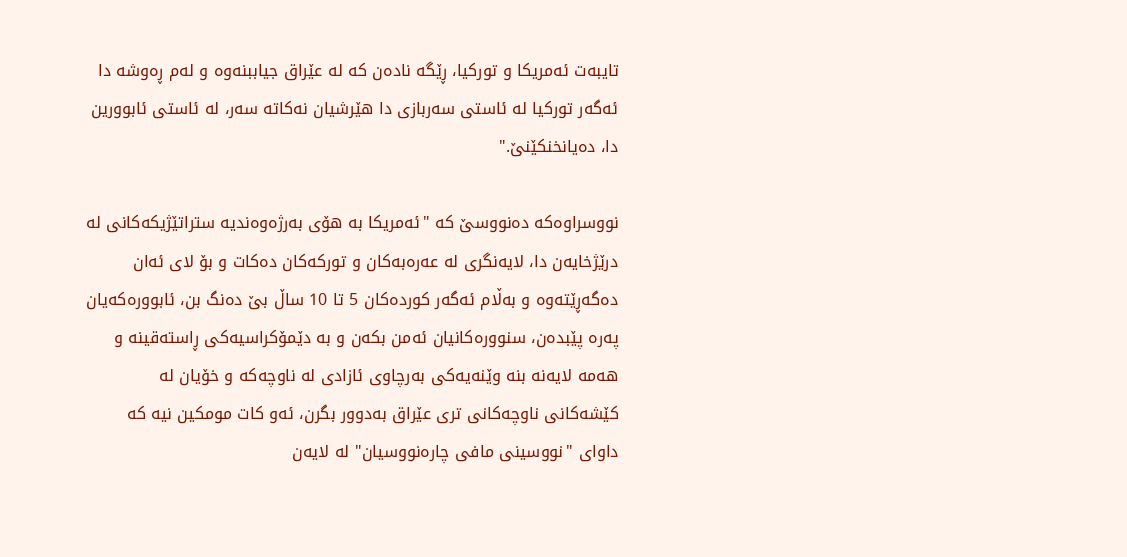تایبه‌ت ئه‌مریکا و تورکیا، ڕێگه‌ ناده‌ن که له عێراق جیاببنه‌وه و له‌م ڕه‌وشه‌ دا ئه‌گه‌ر تورکیا له ئاستی سه‌ربازی دا هێرشیان نه‌کاته سه‌ر، له ئاستی ئابوورین دا، ده‌یانخنکێنێ."

نووسراوه‌که ده‌نووسێ که "ئه‌مریکا به هۆی به‌رژه‌وه‌ندیه ستراتێژیکه‌کانی له درێژخایه‌ن دا، لایه‌نگری له عه‌ره‌به‌کان و تورکه‌کان ده‌کات و بۆ لای ئه‌ان ده‌گه‌ڕێته‌وه و به‌ڵام ئه‌گه‌ر کورده‌کان 5 تا 10 ساڵ بێ ده‌نگ بن، ئابووره‌که‌یان په‌ره‌ پێبده‌ن، سنووره‌کانیان ئه‌من بکه‌ن و به دێمۆکراسیه‌کی ڕاسته‌قینه و هه‌مه لایه‌نه بنه‌ وێنه‌یه‌کی به‌رچاوی ئازادی له ناوچه‌که‌ و خۆیان له کێشه‌کانی ناوچه‌کانی تری عێراق به‌دوور بگرن، ئه‌و کات مومکین نیه که داوای "نووسینی مافی چاره‌نووسیان" له لایه‌ن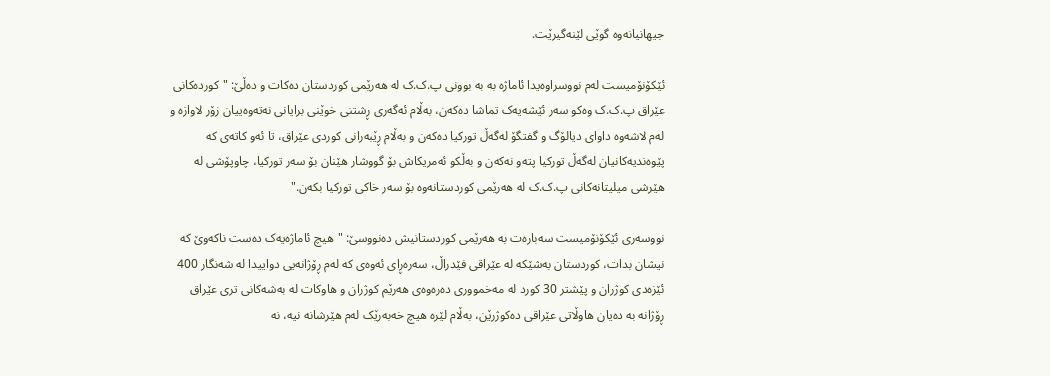جیهانیانه‌وه‌ گوێی لێنه‌گیرێت.

ئێکۆنۆمیست له‌م نووسراوه‌یدا ئاماژه به به بوونی پ.ک.ک له هه‌رێمی کوردستان ده‌کات و ده‌ڵێ: "کورده‌کانی عێراق پ.ک.ک وه‌کو سه‌ر ئێشه‌یه‌ک تماشا ده‌که‌ن، به‌ڵام ئه‌گه‌ری ڕشتنی خوێنی برایانی نه‌ته‌وه‌ییان زۆر لاوازه و له‌م لاشه‌وه داوای دیالۆگ و گفتگۆ له‌گه‌ڵ تورکیا ده‌که‌ن و به‌ڵام ڕێبه‌رانی کوردی عێراق، تا ئه‌‌و کاته‌ی که پێوه‌ندیه‌کانیان له‌گه‌ڵ تورکیا پته‌و نه‌که‌ن و به‌ڵکو ئه‌مریکاش بۆ گووشار هێنان بۆ سه‌ر تورکیا، چاوپۆشی له هێرشی میلیتانه‌کانی پ.ک.ک له هه‌رێمی کوردستانه‌وه بۆ سه‌ر خاکی تورکیا بکه‌ن."

نووسه‌ری ئێکۆنۆمیست سه‌باره‌ت به هه‌رێمی کوردستانیش ده‌نووسێ: "هیچ ئاماژه‌یه‌ک ده‌ست ناکه‌وێ که نیشان بدات، کوردستان به‌شێکه له عێراقی فێدراڵ، سه‌ره‌ڕای ئه‌وه‌ی که له‌م ڕۆژانه‌یی دواییدا له شه‌نگار 400 ئێزه‌دی کوژران و پێشتر 30 کورد له مه‌خمووری ده‌ره‌وه‌ی هه‌رێم کوژران و هاوکات له به‌شه‌کانی تری عێراق ڕۆژانه‌ به ده‌یان هاوڵاتی عێراقی ده‌کوژرێن، به‌ڵام لێره هیچ خه‌به‌رێک له‌م هێرشانه نیه، نه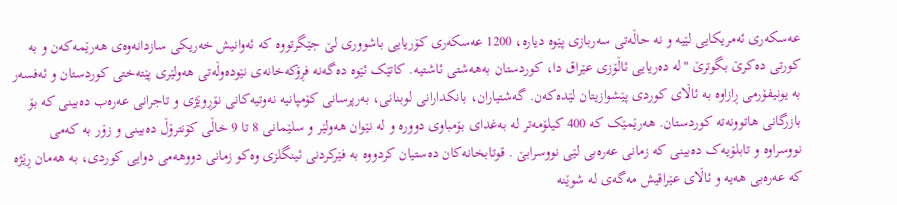عه‌سکه‌ری ئه‌مریکایی لێیه و نه حاڵه‌تی سه‌ربازی پێوه‌ دیاره، 1200 عه‌سکه‌ری کۆریایی باشووری لێ جێگرتووه که ئه‌‌وانیش خه‌ریکی سازدانه‌وه‌ی هه‌رێمه‌که‌ن و به کورتی ده‌کرێ بگوترێ "له ده‌ریایی ئاڵۆزی عێراق دا، کوردستان به‌هه‌شتی ئاشتیه. کاتێک ئێوه‌ ده‌گه‌نه فڕۆکه‌خانه‌ی نێوده‌وڵه‌تی هه‌ولێری پێته‌ختی کوردستان و ئه‌فسه‌ر به یونیفۆرمی ڕازاوه به ئاڵای کوردی پێشوازیتان لێده‌که‌ن. گه‌شتیاران، بانکدارانی لوبنانی، به‌رپرسانی کۆمپانیه‌ نه‌وتیه‌کانی نۆڕوێژی و تاجرانی عه‌ره‌ب ده‌بینی که بۆ بازرگانی هاتوونه‌ته کوردستان. هه‌رێمێک که 400 کیلۆمه‌تر له به‌غدای بۆمباوی دووره و له نێوان هه‌ولێر و سلێمانی 8 تا 9 خاڵی کۆنترۆڵ ده‌بینی و زۆر به که‌می نووسراوه و تابلۆیه‌ک ده‌بینی که زمانی عه‌ره‌بی لێی نووسرابێ . قوتابخانه‌کان ده‌ستیان کردووه به فێرکردنی ئینگلزی وه‌کو زمانی دووهه‌می دوایی کوردی، به هه‌مان ڕێژه که عه‌ره‌بی هه‌یه و ئاڵای عێراقیش مه‌گه‌ی له شوێنه‌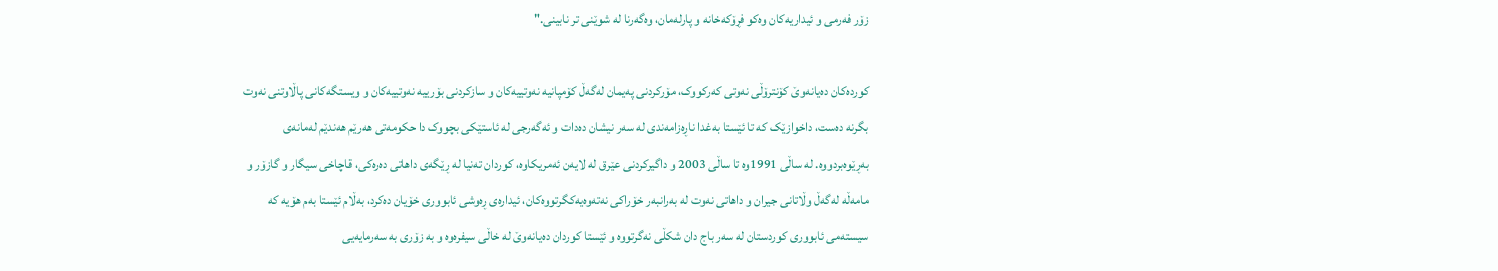زۆر فه‌رمی و ئیداریه‌کان وه‌کو فڕۆکه‌خانه و پارله‌مان، وه‌گه‌رنا له شوێنی تر نابینی."

کورده‌کان ده‌یانه‌وێ کۆنترۆڵی نه‌وتی که‌رکووک، مۆرکردنی په‌یمان له‌گه‌ڵ کۆمپانیه نه‌وتییه‌کان و سازکردنی بۆرییه نه‌وتییه‌کان و ویستگه‌کانی پاڵاوتنی نه‌وت بگرنه ده‌ست، داخوازێک که تا ئێستا به‌غدا ناڕه‌زامه‌ندی له سه‌ر نیشان ده‌دات و ئه‌گه‌رجی له ئاستێکی بچووک دا حکومه‌تی هه‌رێم هه‌ندێم له‌مانه‌ی به‌ڕێوه‌بردووه. له ساڵی 1991وه تا ساڵی 2003 و داگیرکردنی عێرق له لایه‌ن ئه‌مریکاوه، کوردان ته‌نیا له ڕێگه‌ی داهاتی ده‌ره‌کی، قاچاخی سیگار و گازۆر و مامه‌ڵه‌ له‌گه‌ڵ وڵاتانی جیران و داهاتی نه‌وت له به‌رانبه‌ر خۆراکی نه‌ته‌وه‌یه‌کگرتووه‌کان، ئیداره‌ی ڕه‌وشی ئابووری خۆیان ده‌کرد، به‌ڵام ئێستا به‌م هۆیه که سیسته‌می ئابووری کوردستان له سه‌ر باج دان شکڵی نه‌گرتووه و ئێستا کوردان ده‌یانه‌وێ له خاڵی سیفره‌وه و به زۆری به سه‌رمایه‌یی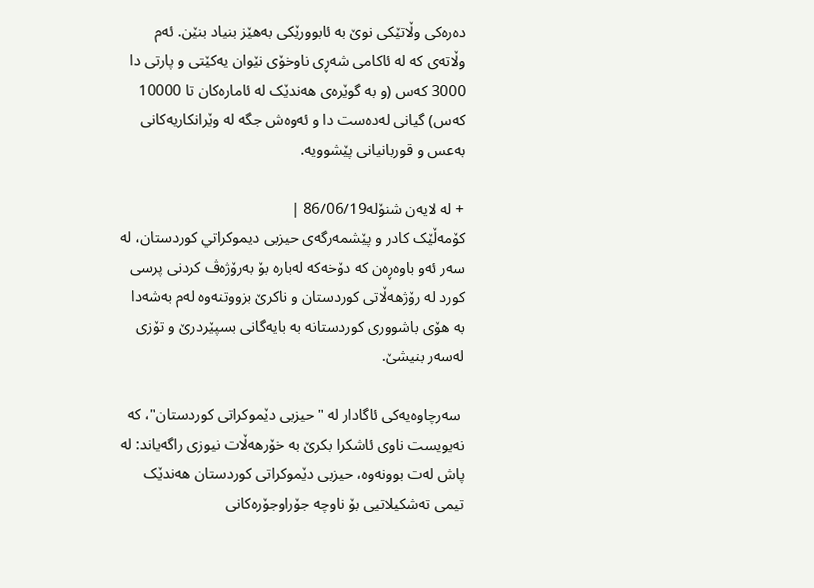ده‌ره‌کی وڵاتێکی نوێ به ئابوورێکی به‌هێز بنیاد بنێن. ئه‌م وڵاته‌ی که له ئاکامی شه‌ڕی ناوخۆی نێوان یه‌کێتی و پارتی دا 3000 که‌س (و به گوێره‌ی هه‌ندێک له ئاماره‌کان تا 10000 که‌س) گیانی له‌ده‌ست دا و ئه‌وه‌ش جگه له وێرانکاریه‌کانی به‌عس و قوربانیانی پێشوویه.

+ له‌ لایه‌ن شنۆله‌86/06/19 |
کۆمەڵێک کادر و پێشمەرگەى حیزبى دیموکراتي كوردستان، لە سەر ئەو باوەڕەن كه دۆخەکە لەبارە بۆ بەرۆژەڤ کردنى پرسى کورد لە رۆژهەڵاتى کوردستان و ناکرێ بزووتنەوە لەم بەشەدا بە هۆى باشوورى کوردستانە بە بایەگانى بسپێردرێ و تۆزى لەسەر بنیشێ.

 سەرچاوەیەکی ئاگادار لە "حیزبی دێموکراتی کوردستان"، کە نەیویست ناوی ئاشکرا بکرێ بە خۆرهەڵات نیوزی راگەیاند: لە پاش لەت بوونەوە، حیزبی دێموکراتی کوردستان هەندێک تیمی تەشکیلاتیی بۆ ناوچە جۆراوجۆرەکانی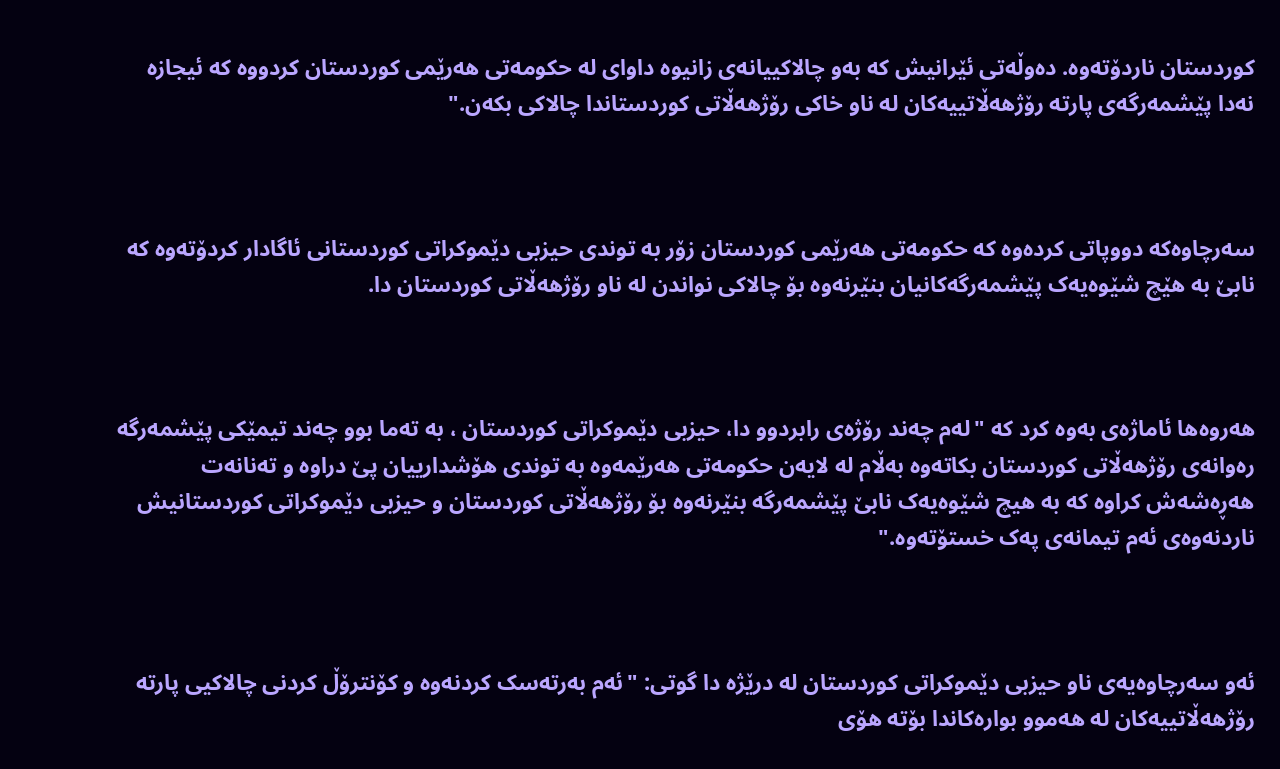کوردستان ناردۆتەوە. دەوڵەتی ئێرانیش کە بەو چالاکییانەی زانیوە داوای لە حکومەتی هەرێمی کوردستان کردووە کە ئیجازە نەدا پێشمەرگەی پارتە رۆژهەڵاتییەکان لە ناو خاکى رۆژهەڵاتى کوردستاندا چالاکى بکەن."



سەرچاوەکە دووپاتی کردەوە کە حکومەتی هەرێمی کوردستان زۆر بە توندی حیزبی دێموکراتی کوردستانی ئاگادار کردۆتەوە کە نابێ بە هێچ شێوەیەک پێشمەرگەکانیان بنێرنەوە بۆ چالاکی نواندن لە ناو رۆژهەڵاتی کوردستان دا.



هەروەها ئاماژەی بەوە کرد کە "لەم چەند رۆژەی رابردوو دا، حیزبی دێموکراتی کوردستان ، بە تەما بوو چەند تیمێکی پێشمەرگە رەوانەی رۆژهەڵاتی کوردستان بکاتەوە بەڵام لە لایەن حکومەتی هەرێمەوە بە توندی هۆشدارییان پێ دراوە و تەنانەت هەڕەشەش کراوە کە بە هیچ شێوەیەک نابێ پێشمەرگە بنێرنەوە بۆ رۆژهەڵاتى کوردستان و حیزبی دێموکراتی کوردستانیش ناردنەوەى ئەم تیمانەى پەک خستۆتەوە."



ئەو سەرچاوەیەی ناو حیزبی دێموکراتی کوردستان لە درێژە دا گوتی: "ئەم بەرتەسک کردنەوە و کۆنترۆڵ کردنى چالاکیی پارتە رۆژهەڵاتییەکان لە هەموو بوارەکاندا بۆتە هۆى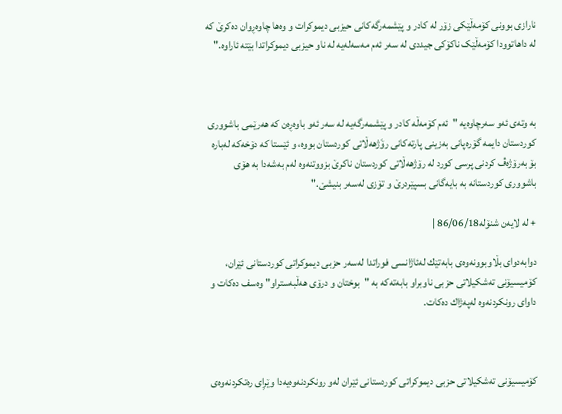نارازى بوونى کۆمەڵێکى زۆر لە کادر و پێشمەرگەکانى حیزبى دیموکرات و وەها چاوەڕوان دەکرێ کە لە داهاتوودا کۆمەڵێک ناکۆکى جیددى لە سەر ئەم مەسەلەیە لە ناو حیزبى دیموکراتدا بێتە ئاراوە."



بە وتەی ئەو سەرچاوەیە "ئەم کۆمەڵە کادر و پێشمەرگەیە لە سەر ئەو باوەڕەن کە هەرێمى باشوورى کوردستان دایمە گۆرەپانى بەزینى پارتەکانى رۆَژهەڵاتى کوردستان بووە، و ئێستا کە دۆخەکە لەبارە بۆ بەرۆژەڤ کردنى پرسى کورد لە رۆژهەڵاتى کوردستان ناکرێ بزووتنەوە لەم بەشەدا بە هۆى باشوورى کوردستانە بە بایەگانى بسپێردرێ و تۆزى لەسەر بنیشێ."

+ له‌ لایه‌ن شنۆله‌86/06/18 |

دوابه‌دوای بڵاوبوونه‌وه‌ی بابه‌تێك له‌ئاژانسی فوراتدا له‌سه‌ر حزبی دیموكراتی كوردستانی ئێران، كۆمیسیۆنی ته‌شكیلاتی حزبی ناوبراو بابه‌ته‌كه‌ به‌ "بوختان و درۆی هه‌ڵبه‌ستراو" وه‌سف ده‌كات و داوای رونكردنه‌وه‌ له‌په‌ژاك ده‌كات.



كۆمیسیۆنی ته‌شكیلاتی حزبی دیموكراتی كوردستانی ئێران له‌و رونكردنه‌وه‌یه‌دا وێرِای ره‌تكردنه‌وه‌ی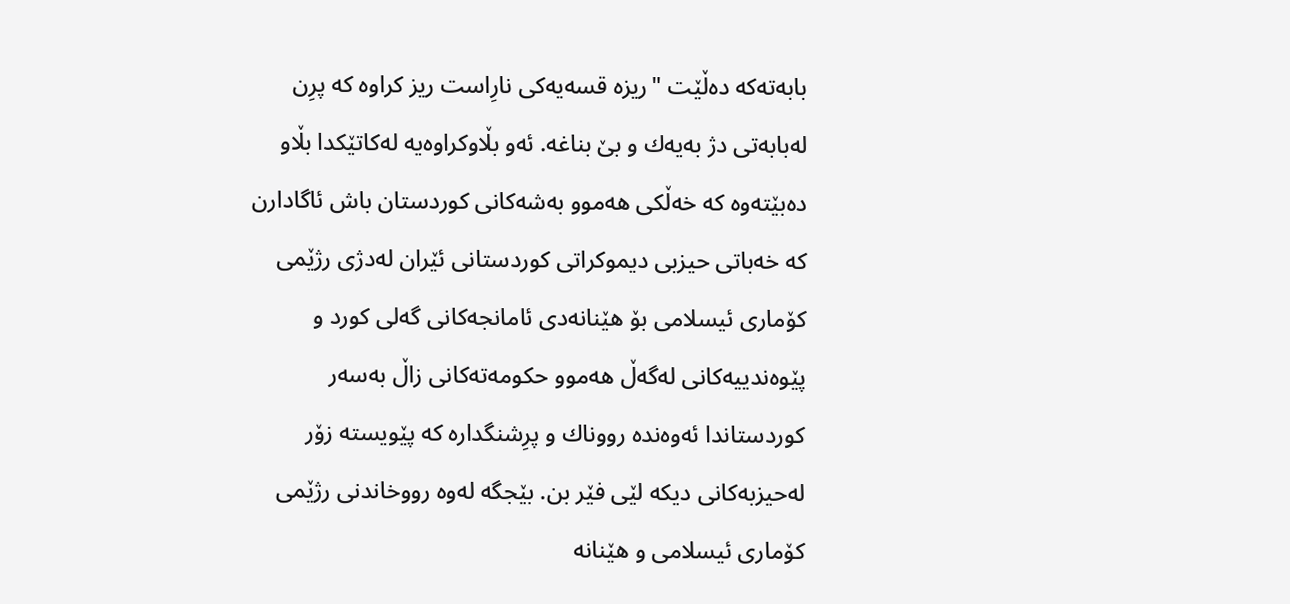بابه‌ته‌كه‌ ده‌ڵێت "ریزه‌ قسه‌یه‌كی نارِاست ریز كراوه‌ كه‌ پرِن له‌بابه‌تی دژ به‌یه‌ك و بێ بناغه‌. ئه‌و بڵاوكراوه‌یه‌ له‌كاتێكدا بڵاو ده‌بێته‌وه‌ كه‌ خه‌ڵكی هه‌موو به‌شه‌كانی كوردستان باش ئاگادارن كه‌ خه‌باتی حیزبی دیموكراتی كوردستانی ئێران له‌دژی رژێمی كۆماری ئیسلامی بۆ هێنانه‌دی ئامانجه‌كانی گه‌لی كورد و پێوه‌ندییه‌كانی له‌گه‌ڵ هه‌موو حكومه‌ته‌كانی زاڵ به‌سه‌ر كوردستاندا ئه‌وه‌نده‌ رووناك و پرِشنگداره‌ كه‌ پێویسته‌ زۆر له‌حیزبه‌كانی دیكه‌ لێی فێر بن. بێجگه‌ له‌وه‌ رووخاندنی رژێمی كۆماری ئیسلامی و هێنانه‌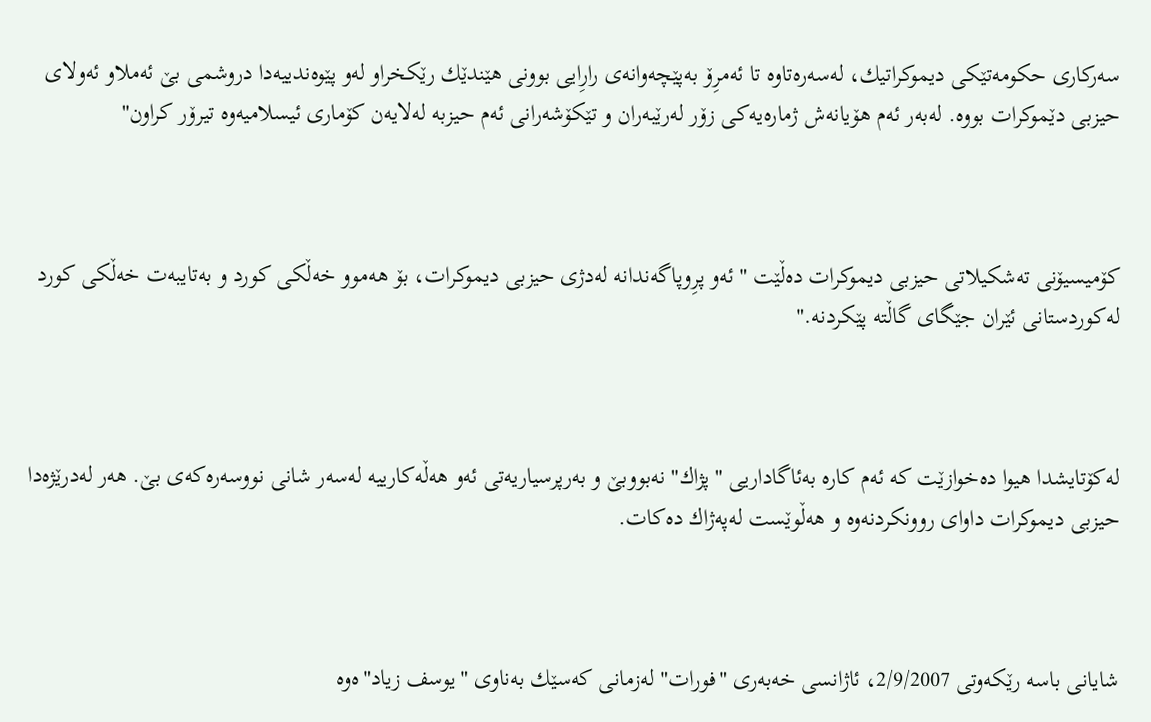سه‌ركاری حكومه‌تێكی دیموكراتیك، له‌سه‌ره‌تاوه‌ تا ئه‌مرِۆ به‌پێچه‌وانه‌ی رارِایی بوونی هێندێك رێكخراو له‌و پێوه‌ندییه‌دا دروشمی بێ ئه‌ملاو ئه‌ولای حیزبی دێموكرات بووه‌. له‌به‌ر ئه‌م هۆیانه‌ش ژماره‌یه‌كی زۆر له‌رێبه‌ران و تێكۆشه‌رانی ئه‌م حیزبه‌ له‌لایه‌ن كۆماری ئیسلامیه‌وه‌ تیرۆر كراون"



كۆمیسیۆنی ته‌شكیلاتی حیزبی دیموكرات ده‌ڵێت "ئه‌و پرِوپاگه‌ندانه‌ له‌دژی حیزبی دیموكرات، بۆ هه‌موو خه‌ڵكی كورد و به‌تایبه‌ت خه‌ڵكی كورد له‌كوردستانی ئێران جێگای گاڵته‌ پێكردنه‌."



له‌كۆتایشدا هیوا ده‌خوازێت كه‌ ئه‌م كاره‌ به‌ئاگاداریی "پژاك" نه‌بووبێ و به‌رپرسیاریه‌تی ئه‌و هه‌ڵه‌كارییه‌ له‌سه‌ر شانی نووسه‌ره‌كه‌ی بێ. هه‌ر له‌درێژه‌دا حیزبی دیموكرات داوای روونكردنه‌وه‌ و هه‌ڵوێست له‌په‌ژاك ده‌كات.



شایانی باسه‌ رێكه‌وتی 2/9/2007، ئاژانسی خه‌به‌ری "فورات" له‌زمانی كه‌سێك به‌ناوی "یوسف زیاد"ه‌وه‌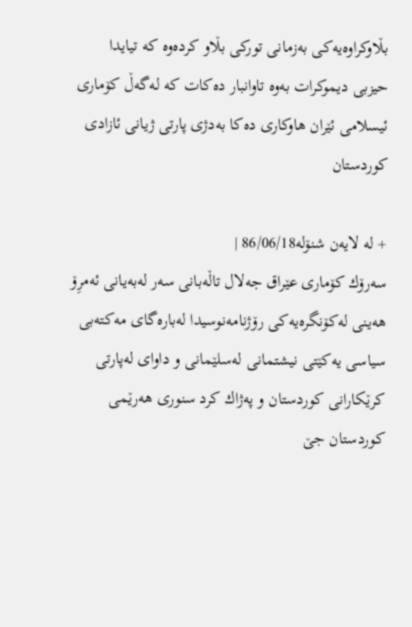بڵاوكراوه‌یه‌كی به‌زمانی توركی بڵاو كرده‌وه‌ كه‌ تیایدا حیزبی دیموكرات به‌وه‌ تاوانبار ده‌كات كه‌ له‌گه‌ڵ كۆماری ئیسلامی ئێران هاوكاری ده‌كا به‌دژی پارتی ژیانی ئازادی كوردستان

+ له‌ لایه‌ن شنۆله‌86/06/18 |
سه‌رۆك كۆماری عێراق جه‌لال تاڵه‌بانی سه‌ر له‌به‌یانی ئه‌مرِۆ هه‌ینی له‌كۆنگره‌یه‌كی رۆژنامه‌نوسیدا له‌باره‌گای مه‌كته‌بی سیاسی یه‌كێتی نیشتمانی له‌سلێمانی و داوای له‌پارتی كرێكارانی كوردستان و په‌ژاك كرد سنوری هه‌رێمی كوردستان جێ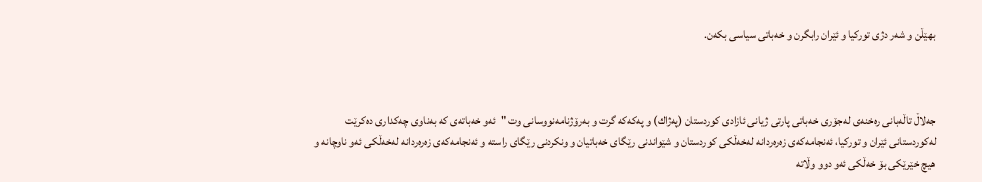بهێڵن و شه‌ر دژی توركیا و ئێران رابگرن و خه‌باتی سیاسی بكه‌ن.



جه‌لاڵ تاڵه‌بانی ره‌خنه‌ی له‌جۆری خه‌باتی پارتی ژیانی ئازادی كوردستان (په‌ژاك) و په‌كه‌كه گرت و به‌رۆژنامه‌نووسانی وت "ئه‌و خه‌باته‌ی كه‌ به‌ناوی چه‌كداری ده‌كرێت له‌كوردستانی ئێران و توركیا، ئه‌نجامه‌كه‌ی زه‌ره‌ردانه‌ له‌خه‌ڵكی كوردستان و شێواندنی رێگای خه‌باتیان و ونكردنی رێگای راسته‌ و ئه‌نجامه‌كه‌ی زه‌ره‌ردانه‌ له‌خه‌ڵكی ئه‌و ناوچانه‌ و هیچ خێرێكی بۆ خه‌ڵكی ئه‌و دوو وڵاته‌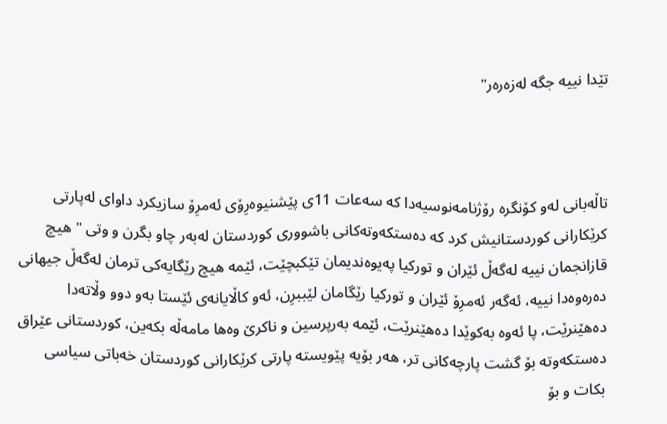تێدا نییه‌ جگه‌ له‌زه‌ره‌ر"



تاڵه‌بانی له‌و كۆنگره‌ رۆژنامه‌نوسیه‌دا كه‌ سه‌عات 11ی پێشنیوه‌رِۆی ئه‌مرِۆ سازیكرد داوای له‌پارتی كرێكارانی كوردستانیش كرد كه‌ ده‌ستكه‌وته‌كانی باشووری كوردستان له‌به‌ر چاو بگرن و وتی "هیچ قازانجمان نییه‌ له‌گه‌ڵ ئێران و توركیا په‌یوه‌ندیمان تێكبچێت، ئێمه‌ هیچ رێگایه‌كی ترمان له‌گه‌ڵ جیهانی ده‌ره‌وه‌دا نییه‌، ئه‌گه‌ر ئه‌مرِۆ ئێران و توركیا رێگامان لێببرِن، ئه‌و كاڵایانه‌ی ئێستا به‌و دوو وڵاته‌دا ده‌هێنرێت، پا ئه‌وه‌ به‌كوێدا ده‌هێنرێت، ئێمه‌ به‌رپرسین و ناكرێ وه‌ها مامه‌ڵه‌ بكه‌ین، كوردستانی عێراق ده‌ستكه‌وته‌ بۆ گشت پارچه‌كانی تر، هه‌ر بۆیه‌ پێویسته‌ پارتی كرێكارانی كوردستان خه‌باتی سیاسی بكات و بۆ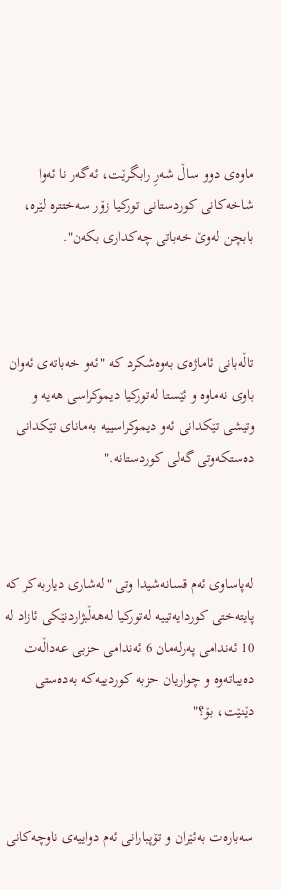ماوه‌ی دوو ساڵ شه‌رِ رابگرێت، ئه‌گه‌ر نا ئه‌وا شاخه‌كانی كوردستانی توركیا زۆر سه‌ختتره‌ لێره‌، بابچن له‌وێ خه‌باتی چه‌كداری بكه‌ن".



تاڵه‌بانی ئاماژه‌ی به‌وه‌شكرد كه‌ "ئه‌و خه‌باته‌ی ئه‌وان باوی نه‌ماوه‌ و ئێستا له‌توركیا دیموكراسی هه‌یه‌ و وتیشی تێكدانی ئه‌و دیموكراسییه‌ به‌مانای تێكدانی ده‌ستكه‌وتی گه‌لی كوردستانه‌."



له‌پاساوی ئه‌م قسانه‌شیدا وتی "له‌شاری دیاربه‌كر كه‌ پایته‌ختی كوردایه‌تییه‌ له‌توركیا له‌هه‌ڵبژاردنێكی ئازاد له‌ 10 ئه‌ندامی په‌رله‌مان 6 ئه‌ندامی حزبی عه‌داڵه‌ت ده‌یباته‌وه‌ و چواریان حزبه‌ كوردییه‌كه‌ به‌ده‌ستی دێنێت، بۆ؟"



سه‌باره‌ت به‌ئێران و تۆپبارانی ئه‌م دواییه‌ی ناوچه‌كانی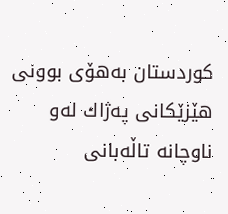كوردستان به‌هۆی بوونی هێزێكانی په‌ژاك له‌و ناوچانه‌ تاڵه‌بانی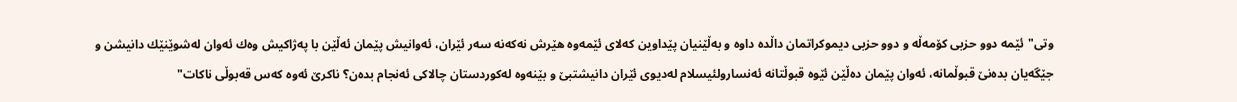وتی"ئێمه‌ دوو حزبی كۆمه‌ڵه‌ و دوو حزبی دیموكراتمان داڵده‌ داوه‌ و به‌ڵێنیان پێداوین كه‌لای ئێمه‌وه‌ هێرش نه‌كه‌نه‌ سه‌ر ئێران، ئه‌وانیش پێمان ئه‌ڵێن با په‌ژاكیش وه‌ك ئه‌وان له‌شوێنێك دانیشن و جێگه‌یان بده‌نێ قبوڵمانه‌، ئه‌وان پێمان ده‌ڵێن ئێوه‌ قبوڵتانه‌ ئه‌نسارولئیسلام له‌دیوی ئێران دانیشتبێ و بێنه‌وه‌ له‌كوردستان چالاكی ئه‌نجام بده‌ن؟ ناكرێ ئه‌وه‌ كه‌س قه‌بوڵی ناكات"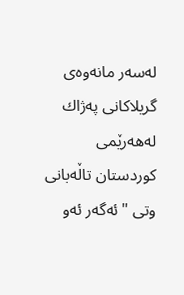له‌سه‌ر مانه‌وه‌ی گریلاكانی په‌ژاك له‌هه‌رێمی كوردستان تاڵه‌بانی وتی "ئه‌گه‌ر ئه‌و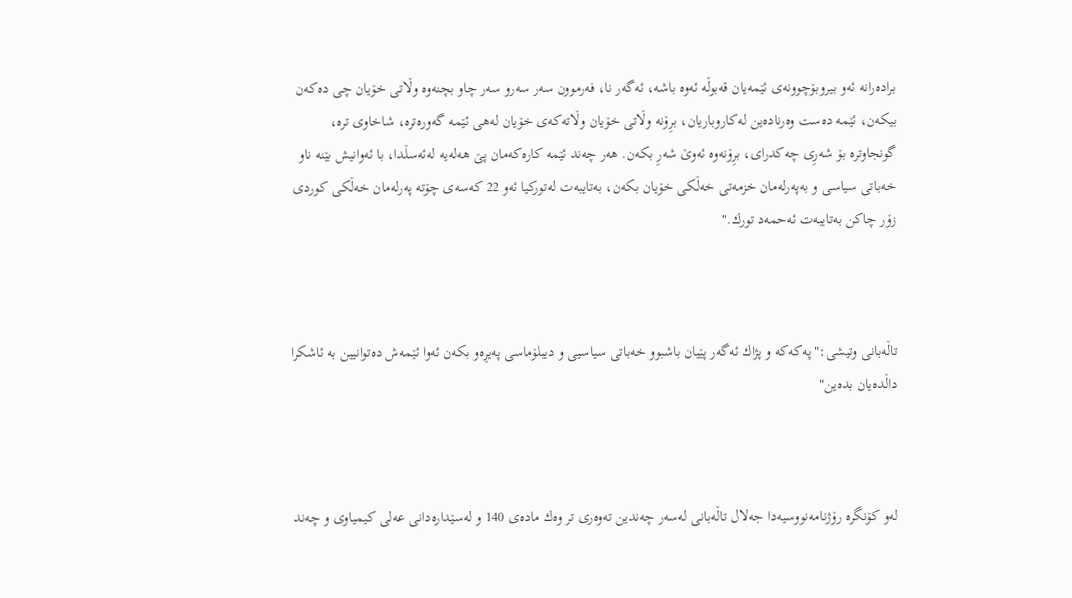براده‌رانه‌ ئه‌و بیروبۆچوونه‌ی ئێمه‌یان قه‌بوڵه‌ ئه‌وه‌ باشه‌، ئه‌گه‌ر نا، فه‌رموون سه‌ر سه‌رو سه‌ر چاو بچنه‌وه‌ وڵاتی خۆیان چی ده‌كه‌ن بیكه‌ن، ئێمه‌ ده‌ست وه‌رناده‌ین له‌كاروباریان، برِۆنه‌ وڵاتی خۆیان وڵاته‌كه‌ی خۆیان له‌هی ئێمه‌ گه‌وره‌تره‌، شاخاوی تره‌، گونجاوتره‌ بۆ شه‌رِی چه‌كدرای، برِۆنه‌وه‌ ئه‌وێ شه‌رِ بكه‌ن. هه‌ر چه‌ند ئێمه‌ كاره‌كه‌مان پێ هه‌له‌یه‌ له‌ئه‌سڵدا، با ئه‌وانیش بێنه‌ ناو خه‌باتی سیاسی و به‌په‌رله‌مان خزمه‌تی خه‌ڵكی خۆیان بكه‌ن، به‌تایبه‌ت له‌توركیا ئه‌و 22 كه‌سه‌ی چۆته‌ په‌رله‌مان خه‌ڵكی كوردی زۆر چاكن به‌تایبه‌ت ئه‌حمه‌د تورك."



تاڵه‌بانی‌ وتیشی‌:"په‌كه‌كه‌ و پژاك ئه‌گه‌ر پێیان باشبوو خه‌باتی‌ سیاسیی‌ و دیبلۆماسی‌ په‌یڕه‌و بكه‌ن ئه‌وا ئێمه‌ش ده‌توانیین به‌ ئاشكرا داڵده‌یان بده‌ین"



له‌و كۆنگره‌ رۆژنامه‌نووسیه‌دا جه‌لال تاڵه‌بانی له‌سه‌ر چه‌ندین ته‌وه‌ری تر وه‌ك ماده‌ی 140 و له‌سێداره‌دانی عه‌لی كیمیاوی و چه‌ند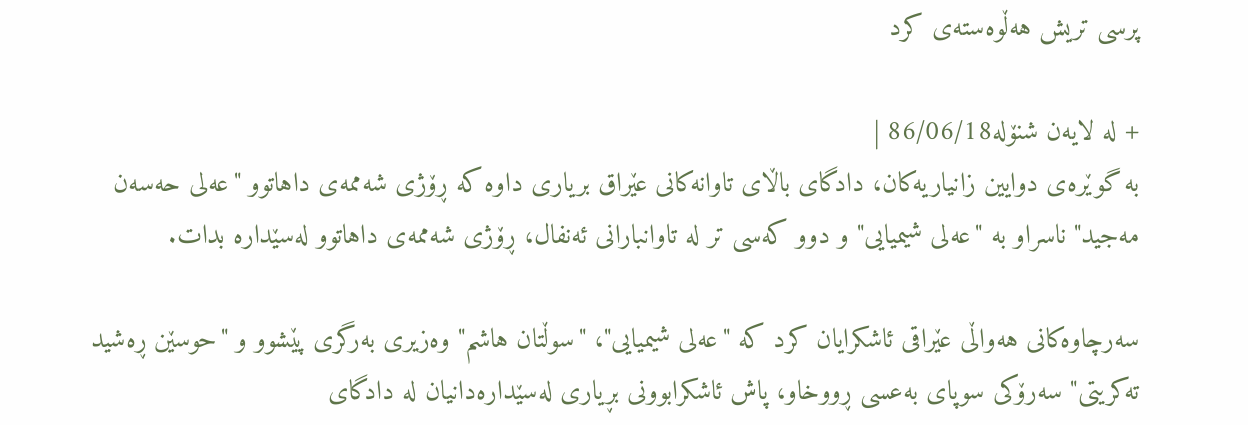پرسی تریش هه‌ڵوه‌سته‌ی كرد

+ له‌ لایه‌ن شنۆله‌86/06/18 |
به گوێره‌ی دوایین زانیاریه‌کان، دادگای باڵای تاوانه‌کانی عێراق بریاری داوه که ڕۆژی شه‌ممه‌ی داهاتوو "عه‌لی حه‌سه‌ن مه‌جید" ناسراو به "عه‌لی شیمیایی" و دوو که‌سی تر له تاوانبارانی ئه‌نفال، ڕۆژی شه‌ممه‌ی داهاتوو له‌سێداره بدات.

سه‌رچاوه‌کانی هه‌واڵی عێراقی ئاشکرایان کرد که "عه‌لی شیمیایی"، "سوڵتان هاشم" وه‌زیری به‌رگری پێشوو و "حوسێن ڕه‌شید ته‌کریتی" سه‌رۆکی سوپای به‌عسی ڕووخاو، پاش ئاشکرابوونی بڕیاری له‌سێداره‌دانیان له دادگای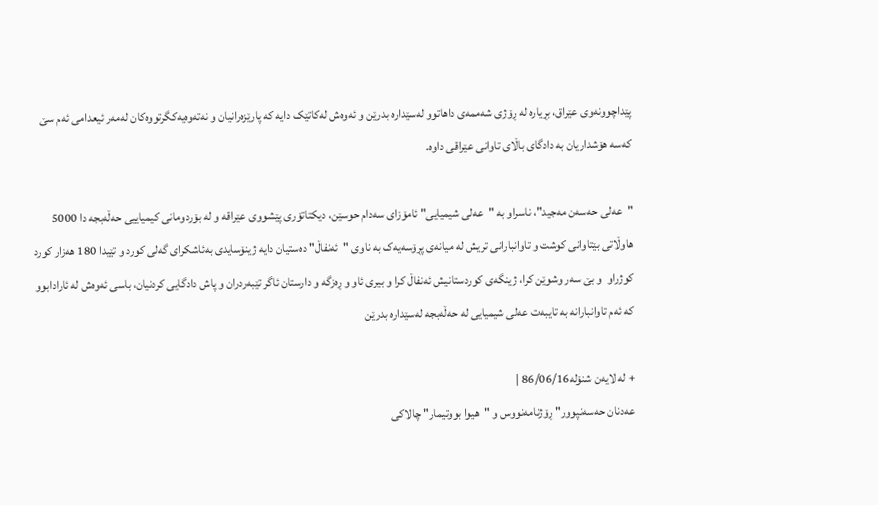پێداچوونه‌وی‌ عێراق، بڕیاره له ڕۆژی شه‌ممه‌ی داهاتوو له‌سێداره بدرێن و ئه‌وه‌ش له‌کاتێک دایه که پارێزه‌رانیان و نه‌ته‌وه‌یه‌کگرتووه‌کان له‌مه‌ر ئیعدامی ئه‌م سێ که‌سه هۆشداریان به دادگای باڵای تاوانی عێراقی داوه.

"عه‌لی حه‌سه‌ن مه‌جید"، ناسراو به "عه‌لی شیمیایی" ئامۆزای سه‌دام حوسێن، دیکتاتۆری پێشووی عێراقه و له بۆردومانی کیمیاییی حه‌ڵه‌بجه‌ دا 5000 هاوڵاتی بێتاوانی کوشت و تاوانبارانی تریش له میانه‌ی پڕۆسه‌یه‌ک به ناوی "ئه‌نفاڵ" ده‌ستیان دایه ژینۆسایدی به‌ئاشکرای گه‌لی کورد و تێیدا 180 هه‌زار کورد کوژراو  و بێ سه‌ر وشوێن کرا، ژینگه‌ی کوردستانیش ئه‌نفاڵ کرا و بیری ئاو و ڕه‌زگه و دارستان ئاگر تێبه‌ردران و پاش دادگایی کردنیان، باسی ئه‌وه‌ش له‌ ئارادابوو که ئه‌م تاوانبارانه‌ به تایبه‌ت عه‌لی شیمیایی له حه‌ڵه‌بجه له‌سێداره بدرێن

+ له‌ لایه‌ن شنۆله‌86/06/16 |
عه‌دنان حه‌سه‌نپوور" ڕۆژنامه‌نووس و "هیوا بووتیمار" چالاکی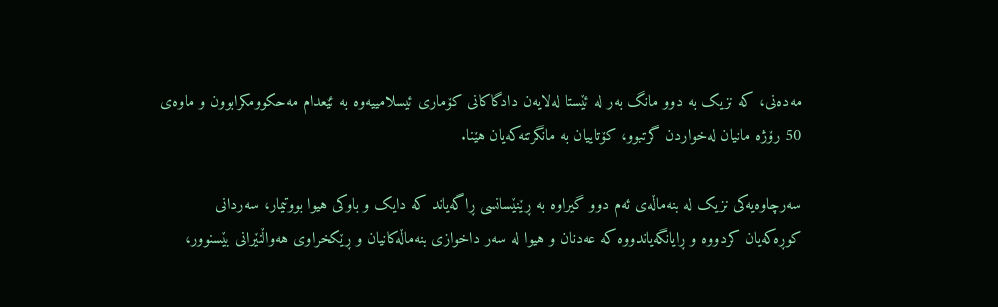مه‌ده‌نی، که‌ نزیک به‌ دوو مانگ به‌ر له‌ ئێستا له‌لایه‌ن دادگاکانی کۆماری ئیسلامییه‌وه‌ به‌ ئێعدام مه‌حکوومکرابوون و ماوه‌ی 50 رۆژه‌ مانیان له‌خواردن گرتبوو، کۆتاییان به مانگرتنه‌که‌یان هێنا.

سه‌رچاوه‌یه‌کی نزیک له‌ بنه‌ماڵه‌ی ئه‌م دوو گیراوه‌ به‌ ڕێنێسانسی ڕاگه‌یاند که‌ دایک و باوکی هیوا بووتیمار، سه‌ردانی کوڕه‌که‌یان کردووه و ڕایانگه‌یاندووه که عه‌دنان و هیوا له سه‌ر داخوازی بنه‌ماڵه‌کانیان و ڕێکخراوی هه‌واڵنێرانی بێسنوور،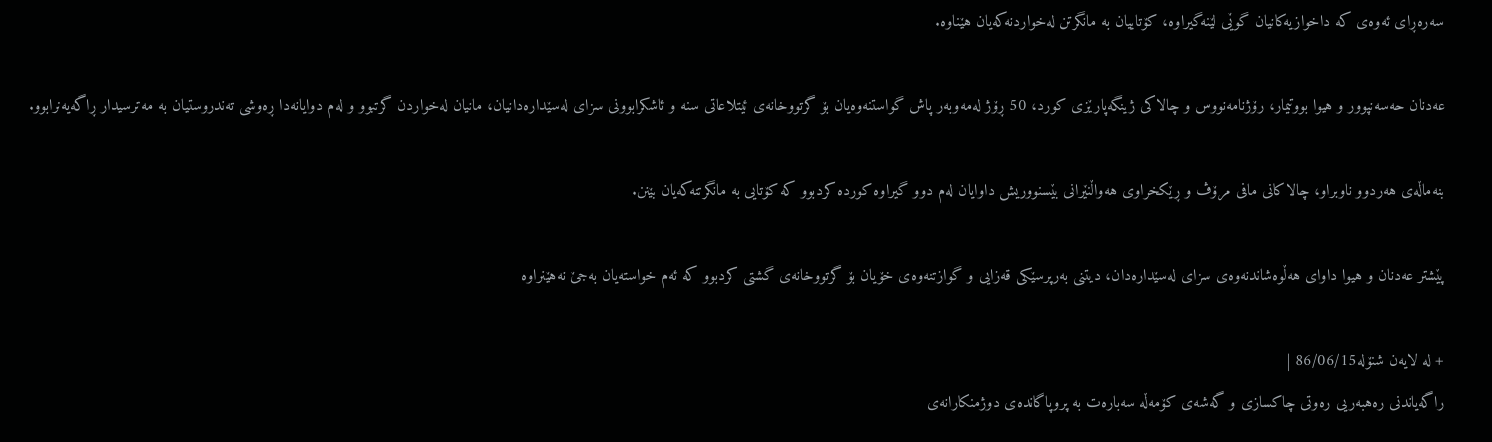سه‌ره‌ڕای ئه‌وه‌ی که داخوازیه‌کانیان گوێی لێنه‌گیراوه، کۆتاییان به مانگرتن له‌خواردنه‌که‌یان هێناوه.

عه‌دنان حه‌سه‌نپوور و هیوا بووتیمار، رۆژنامه‌نووس و چالاکی ژینگه‌پارێزی کورد، 50 ڕۆژ له‌مه‌وبه‌ر پاش گواستنه‌وه‌یان بۆ گرتووخانه‌ی ئیتلاعاتی سنه و ئاشکرابوونی سزای له‌سێداره‌دانیان، مانیان له‌خواردن گرتبوو و له‌م دوایانه‌دا ڕه‌وشی ته‌ندروستیان به‌ مه‌ترسیدار ڕاگه‌یه‌نرابوو.

بنه‌ماڵه‌ی هه‌ردوو ناوبراو، چالاکانی مافی مرۆڤ و ڕێکخراوی هه‌واڵنێرانی بێسنووریش داوایان له‌م دوو گیراوه‌ کورده‌ کردبوو که کۆتایی به مانگرتنه‌که‌یان بێنن.

پێشتر عه‌دنان و هیوا داوای هه‌ڵوه‌شاندنه‌وه‌ی سزای له‌سێداره‌دان، دیتنی به‌رپرسێکی قه‌زایی و گوازتنه‌وه‌ی خۆیان بۆ گرتووخانه‌ی گشتی کردبوو که ئه‌م خواسته‌یان به‌جێ نه‌هێنراوه‌

+ له‌ لایه‌ن شنۆله‌86/06/15 |
راگه‌یاندنی‌ ره‌هبه‌ریی‌ ره‌وتی‌ چاكسازی‌ و گه‌شه‌ی‌ كۆمه‌ڵه‌ سه‌باره‌ت به‌ پروپاگانده‌ی‌ دوژمنكارانه‌ی‌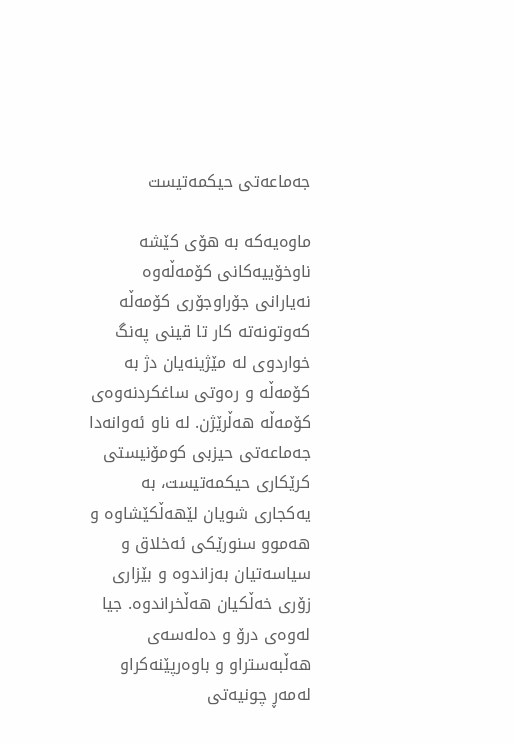جه‌ماعه‌تی‌ حیكمه‌تیست

ماوه‌یه‌كه‌ به‌ هۆی‌ كێشه‌ ناوخۆییه‌كانی‌ كۆمه‌ڵه‌وه‌ نه‌یارانی‌ جۆراوجۆری‌ كۆمه‌ڵه‌ كه‌وتونه‌ته‌ كار تا قینی‌ په‌نگ خواردوی‌ له‌ مێژینه‌یان دژ به‌ كۆمه‌ڵه‌ و ره‌وتی‌ ساغكردنه‌وه‌ی‌ كۆمه‌ڵه‌ هه‌ڵرێژن. له‌ ناو ئه‌وانه‌دا جه‌ماعه‌تی‌ حیزبی‌ كومۆنیستی‌ كرێكاری‌ حیكمه‌تیست، به‌ یه‌كجاری‌ شویان لێهه‌ڵكێشاوه‌ و هه‌موو سنورێكی‌ ئه‌خلاق و سیاسه‌تیان به‌زاندوه‌ و بێزاری‌ زۆری‌ خه‌ڵكیان هه‌ڵخراندوه‌. جیا له‌وه‌ی‌ درۆ و ده‌له‌سه‌ی‌ هه‌ڵبه‌ستراو و باوه‌رپێنه‌كراو له‌مه‌ڕ چونیه‌تی‌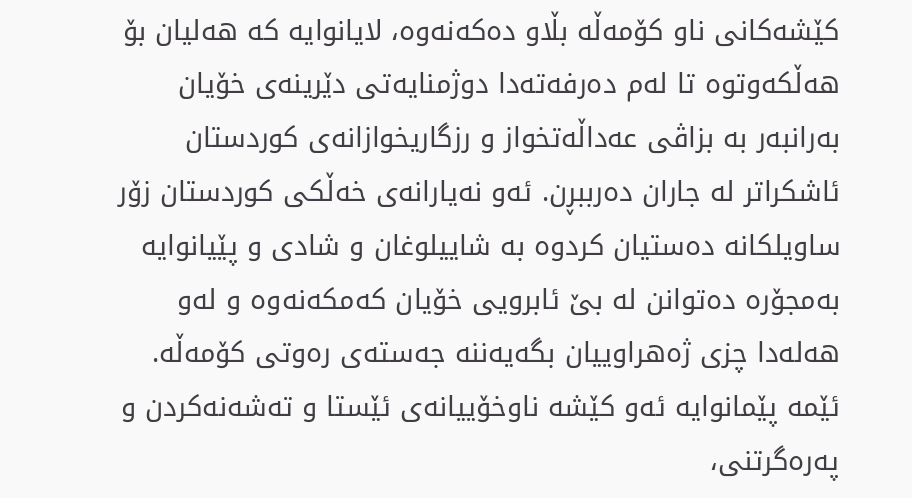كێشه‌كانی‌ ناو كۆمه‌ڵه‌ بڵاو ده‌كه‌نه‌وه‌، لایانوایه‌ كه‌ هه‌لیان بۆ هه‌ڵكه‌وتوه‌ تا له‌م ده‌رفه‌ته‌دا دوژمنایه‌تی‌ دێرینه‌ی‌ خۆیان به‌رانبه‌ر به‌ بزاڤی‌ عه‌داڵه‌تخواز و رزگاریخوازانه‌ی‌ كوردستان ئاشكراتر له‌ جاران ده‌رببڕن. ئه‌و نه‌یارانه‌ی‌ خه‌ڵكی‌ كوردستان زۆر ساویلكانه‌ ده‌ستیان كردوه‌ به‌ شاییلوغان و شادی‌ و پێیانوایه‌ به‌مجۆره‌ ده‌توانن له‌ بێ‌ ئابرویی‌ خۆیان كه‌مكه‌نه‌وه‌ و له‌و هه‌له‌دا چزی‌ ژه‌هراوییان بگه‌یه‌ننه‌ جه‌سته‌ی‌ ره‌وتی‌ كۆمه‌ڵه‌.
ئێمه‌ پێمانوایه‌ ئه‌و كێشه‌ ناوخۆییانه‌ی‌ ئێستا و ته‌شه‌نه‌كردن و په‌ره‌گرتنی‌،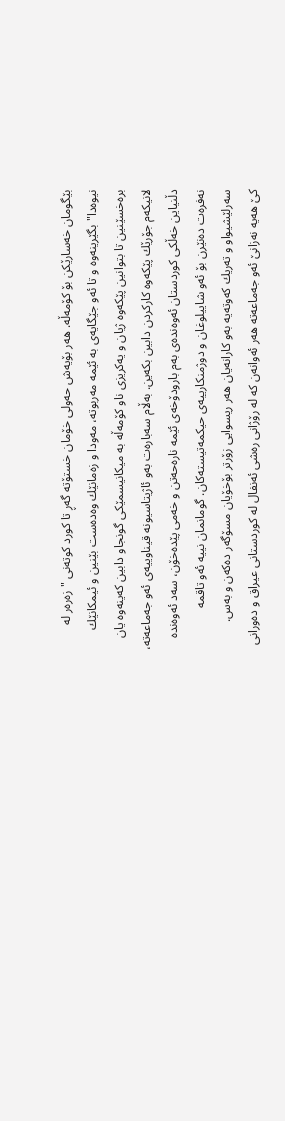بێگومان خه‌سارێكن بۆ كۆمه‌ڵه‌. هه‌ر بۆیه‌ش حه‌ولی‌ خۆمان خستۆته‌ گه‌ڕ تا كورد كوته‌نی‌ "زه‌ره‌ر له‌ نیوه‌دا" بگێرینه‌وه‌ و تا ئه‌و جێگایه‌ی‌ به‌ ئێمه‌ مه‌ربوته‌، مه‌ودا و زه‌مانێك وه‌ده‌ست بێنین و ئیمكانێك بره‌خسێنین تا بتوانین پێكه‌وه‌ ژیان و یه‌كریزی‌ ناو كۆمه‌ڵه‌ به‌ میكانیسمێكی‌ گونجاو دابین كه‌ینه‌وه‌ یان لانیكه‌م جۆرێك پێكه‌وه‌ كاركردن دابین بكه‌ین. به‌ڵام سه‌باره‌ت به‌و ئاژیتاسیونه‌ قیناوییه‌ی‌ ئه‌و جه‌ماعه‌ته‌، دڵنیاین خه‌ڵكی‌ كوردستان ئه‌وه‌نده‌ی‌ به‌م بارودۆخه‌ی‌ ئێمه‌ ناره‌حه‌تن و خه‌می‌ پێده‌خۆن، سه‌د ئه‌وه‌نده‌ نه‌فره‌ت ده‌نێرن بۆ ئه‌و شاییلوغان و دوژمنكارییه‌ی‌ حیكمه‌تیسته‌كان. گومانمان نییه‌ ئه‌و تاقمه‌ سه‌رلێشیواو و ته‌ریك كه‌وته‌یه‌ به‌و كارانه‌یان هه‌ر ریسوایی‌ زۆرتر بۆخۆیان مسۆگه‌ر ده‌كه‌ن و به‌س.
كێ‌ هه‌یه‌ نه‌زانێ‌ ئه‌و جه‌ماعه‌ته‌ هه‌ر ئه‌وانه‌ن كه‌ له‌ رۆژانی‌ ره‌شی‌ ئه‌نفال له‌ كوردستانی‌ عیراق و ده‌ورانی‌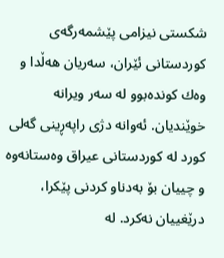شكستی‌ نیزامی‌ پێشمه‌رگه‌ی‌ كوردستانی‌ ئێران، سه‌ریان هه‌ڵدا و وه‌ك كونده‌بوو له‌ سه‌ر ویرانه‌ خوێندیان. ئه‌وانه‌ دژی‌ راپه‌ڕینی‌ گه‌لی‌ كورد له‌ كوردستانی‌ عیراق وه‌ستانه‌وه‌ و چییان بۆ به‌دناو كردنی‌ پێكرا، درێغییان نه‌كرد. له‌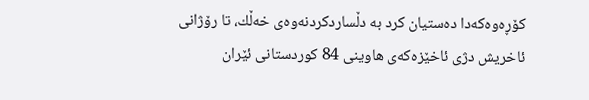كۆڕه‌وه‌كه‌دا ده‌ستیان كرد به‌ دڵساردكردنه‌وه‌ی‌ خه‌ڵك، تا رۆژانی‌ ئاخریش دژی‌ ئاخێزه‌كه‌ی‌ هاوینی‌ 84 كوردستانی‌ ئێران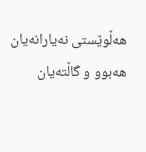هه‌ڵوێستی‌ نه‌یارانه‌یان هه‌بوو و گاڵته‌یان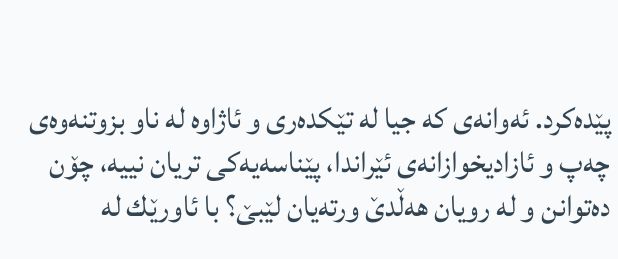پێده‌كرد. ئه‌وانه‌ی‌ كه‌ جیا له‌ تێكده‌ری‌ و ئاژاوه‌ له‌ ناو بزوتنه‌وه‌ی‌ چه‌پ و ئازادیخوازانه‌ی‌ ئێراندا، پێناسه‌یه‌كی‌ تریان نییه‌، چۆن ده‌توانن و له‌ رویان هه‌ڵدێ‌ ورته‌یان لێبێ‌؟ با ئاورێك له‌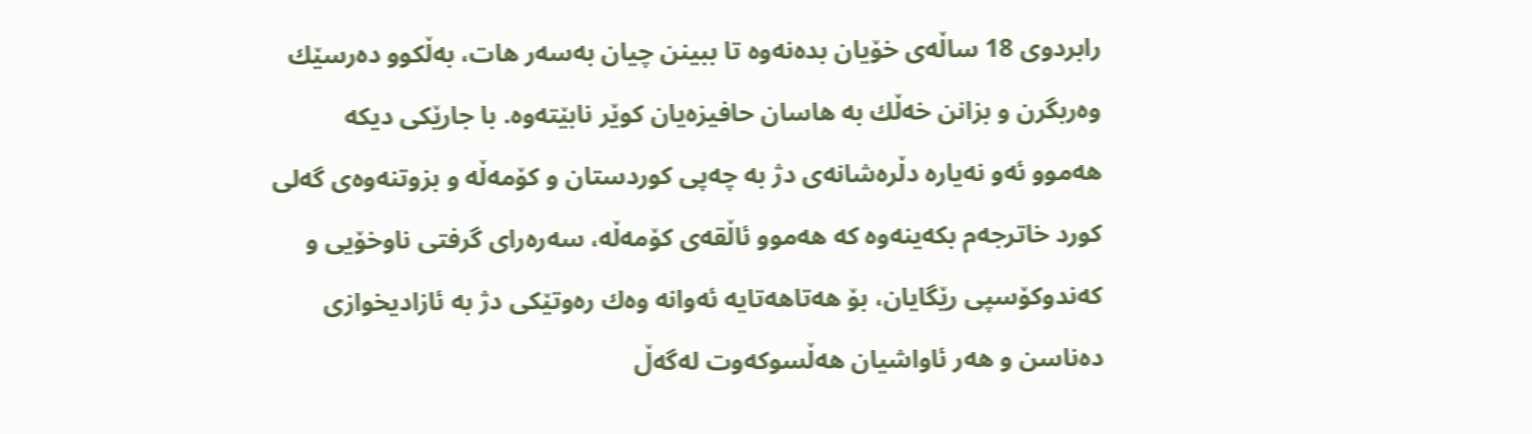رابردوی‌ 18 ساڵه‌ی‌ خۆیان بده‌نه‌وه‌ تا ببینن چیان به‌سه‌ر هات، به‌ڵكوو ده‌رسێك وه‌ربگرن و بزانن خه‌ڵك به‌ هاسان حافیزه‌یان كوێر نابێته‌وه‌. با جارێكی‌ دیكه‌ هه‌موو ئه‌و نه‌یاره‌ دڵره‌شانه‌ی‌ دژ به‌ چه‌پی‌ كوردستان و كۆمه‌ڵه‌ و بزوتنه‌وه‌ی‌ گه‌لی‌ كورد خاترجه‌م بكه‌ینه‌وه‌ كه‌ هه‌موو ئاڵقه‌ی‌ كۆمه‌ڵه‌، سه‌ره‌رای‌ گرفتی‌ ناوخۆیی‌ و كه‌ندوكۆسپی‌ رێگایان، بۆ هه‌تاهه‌تایه‌ ئه‌وانه‌ وه‌ك ره‌وتێكی‌ دژ به‌ ئازادیخوازی‌ ده‌ناسن و هه‌ر ئاواشیان هه‌ڵسوكه‌وت له‌گه‌ڵ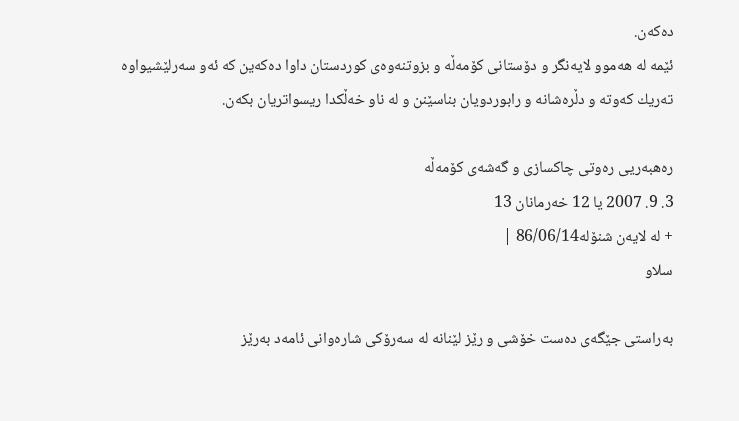ده‌كه‌ن.
ئێمه‌ له‌ هه‌موو لایه‌نگر و دۆستانی‌ كۆمه‌ڵه‌ و بزوتنه‌وه‌ی‌ كوردستان داوا ده‌كه‌ین كه‌ ئه‌و سه‌رلێشیواوه‌ ته‌ریك كه‌وته‌ و دڵره‌شانه‌ و رابوردویان بناسێنن و له‌ ناو خه‌ڵكدا ریسواتریان بكه‌ن.

ره‌هبه‌ریی‌ ره‌وتی‌ چاكسازی‌ و گه‌شه‌ی‌ كۆمه‌ڵه‌
3. 9. 2007 یا 12 خه‌رمانان 13
+ له‌ لایه‌ن شنۆله‌86/06/14 |
سلاو

به‌راستی جێگه‌ی ده‌ست خۆشی و رێز لێنانه‌ له سه‌رۆکی شاره‌وانی ئامه‌د‌ به‌رێز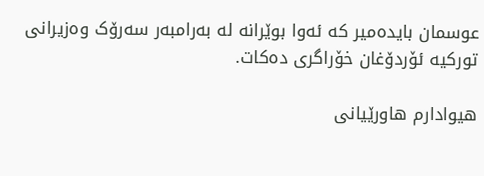عوسمان بایده‌میر که‌ ئه‌وا بوێرانه‌ له‌ به‌رامبه‌ر سه‌رۆک وه‌زیرانی تورکیه‌ ئۆردۆغان خۆراگری ده‌کات.

هیوادارم هاورێیانی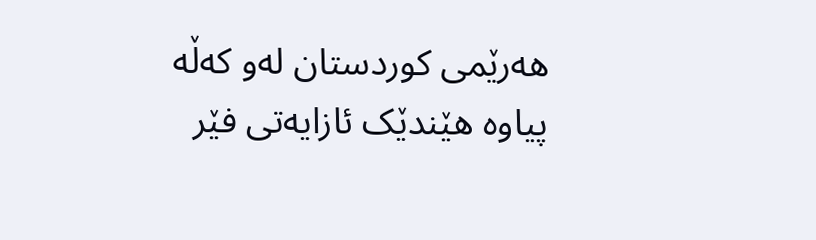هه‌رێمی کوردستان له‌و که‌ڵه‌ پیاوه‌ هێندێک ئازایه‌تی فێر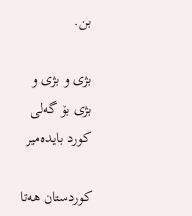بن.

بژی و بژی و بژی بۆ گه‌لی کورد بایده‌میر

کوردستان هه‌تا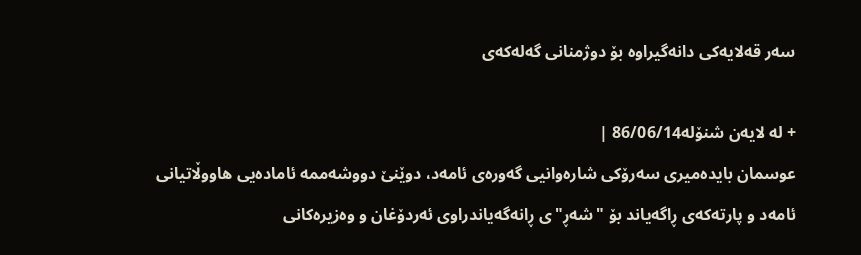سه‌ر قه‌لایه‌کی دانه‌گیراوه‌ بۆ دوژمنانی گه‌له‌که‌ی

+ له‌ لایه‌ن شنۆله‌86/06/14 |
عوسمان بایده‌میری سه‌رۆکی شاره‌وانیی گه‌وره‌ی ئامه‌د، دوێنێ دووشه‌ممه‌ ئاماده‌یی هاووڵاتیانی ئامه‌د و پارته‌که‌ی ڕاگه‌یاند بۆ "شه‌ڕ"ی ڕانه‌گه‌یاندراوی ئه‌ردۆغان و وه‌زیره‌کانی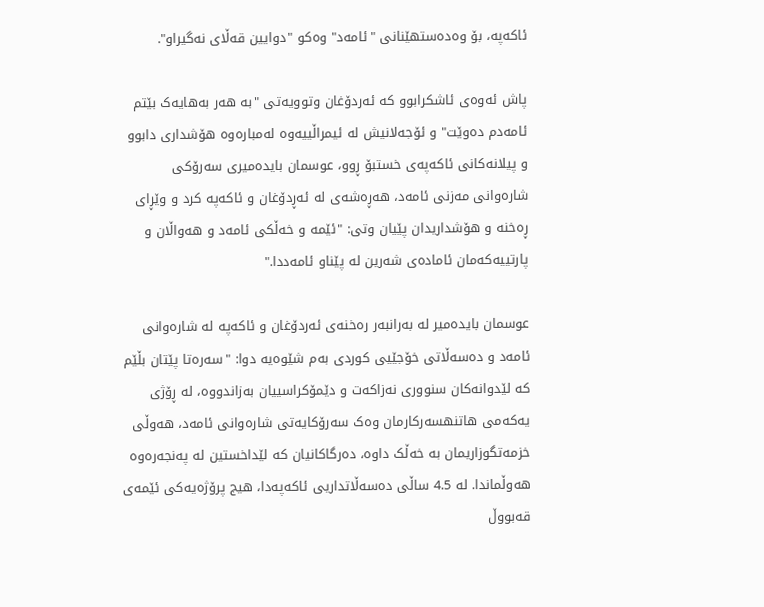ئاکه‌په، بۆ وه‌ده‌ستهێنانی "ئامه‌د" وه‌کو "دوایین قه‌ڵای نه‌گیراو".

پاش ئه‌وه‌ی ئاشکرابوو که ئه‌ردۆغان وتوویه‌تی "به هه‌ر به‌هایه‌ک بێتم ئامه‌دم ده‌وێت" و ئۆجه‌لانیش له ئیمراڵییه‌وه له‌مباره‌وه هۆشداری دابوو و پیلانه‌کانی ئاکه‌په‌ی خستبۆ ‌ڕوو، عوسمان بایده‌میری سه‌رۆکی شاره‌وانی مه‌زنی ئامه‌د، هه‌ڕه‌شه‌ی له ئه‌ڕدۆغان و ئاکه‌په‌ کرد و وێڕای ڕه‌خنه و هۆشداریدان پێیان وتی: "ئێمه و خه‌ڵکی ئامه‌د و هه‌واڵان و پارتییه‌که‌مان ئاماده‌ی شه‌رین له پێناو ئامه‌‌ددا."

عوسمان بایده‌میر له به‌رانبه‌ر ره‌خنه‌ی ئه‌ردۆغان و ئاکه‌په له شاره‌وانی  ئامه‌د و ده‌سه‌ڵاتی خۆجێیی کوردی به‌م شێوه‌یه‌ دوا: "سه‌ره‌تا پێتان بڵێم که لێدوانه‌کان سنووری نه‌زاکه‌ت و دێمۆکراسییان به‌زاندووه، له ڕۆژی یه‌که‌می هاتنهسه‌رکارمان وه‌ک سه‌رۆکایه‌تی شاره‌وانی ئامه‌د، هه‌وڵی خزمه‌تگوزاریمان به خه‌ڵک داوه، ده‌رگاکانیان که لێداخستین له په‌نجه‌ره‌وه‌ هه‌وڵماندا. له 4.5 ساڵی ده‌سه‌ڵاتداریی ئاکه‌په‌‌دا، هیج پرۆژه‌یه‌کی ئێمه‌ی قه‌بووڵ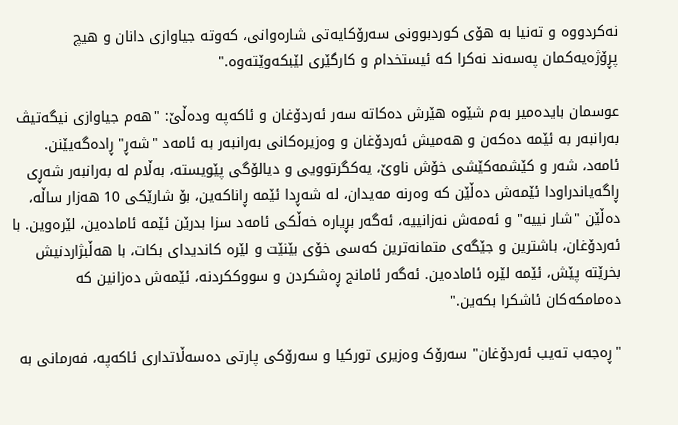نه‌کردووه‌ و ته‌نیا به هۆی کوردبوونی سه‌رۆکایه‌تی شاره‌وانی، که‌وته جیاوازی دانان و هیچ پڕۆژه‌یه‌کمان په‌سه‌ند نه‌کرا که ئیستخدام و کارگێری لێبکه‌وێته‌وه."

عوسمان بایده‌میر به‌م شێوه هێرش ده‌کاته سه‌ر ئه‌ردۆغان و ئاکه‌په وده‌ڵێ: "هه‌م جیاوازی نیگه‌تیڤ به‌رانبه‌ر به ئێمه‌ ده‌که‌ن و هه‌میش ئه‌ردۆغان و وه‌زیره‌کانی به‌رانبه‌ر به ئامه‌د "شه‌ڕ" ڕاده‌گه‌یێنن. ئامه‌د، شه‌ر و کێشمه‌کێشی خۆش ناوێ، یه‌کگرتوویی و دیالۆگی پێویسته، به‌ڵام له به‌رانبه‌ر شه‌ڕی ڕاگه‌یاندراودا ئێمه‌ش ده‌ڵێن که وه‌رنه مه‌یدان، له شه‌ڕدا ئێمه ڕاناکه‌ین، بۆ شارێکی 10 هه‌زار ساڵه، ده‌ڵێن "شار نییه" و ئه‌مه‌ش نه‌زانییه، ئه‌گه‌ر بڕیاره خه‌ڵکی ئامه‌د سزا بدرێن ئێمه‌ ئاماده‌ین، لێره‌وین. با ئه‌ردۆغان، باشترین و جێگه‌ی متمانه‌ترین که‌سی خۆی بێنێت و لێره‌ کاندیدای بکات، با هه‌ڵبژاردنیش بخرێته پێش، ئێمه لێره‌ ئاماده‌ین. ئه‌گه‌ر ئامانج ڕه‌شکردن و سووککردنه، ئێمه‌ش ده‌زانین که ده‌مامکه‌کان ئاشکرا بکه‌ین."

"ڕه‌جه‌ب ته‌یب ئه‌ردۆغان" سه‌رۆک وه‌زیری تورکیا و سه‌رۆکی پارتی ده‌سه‌ڵاتداری ئاکه‌په‌، فه‌رمانی به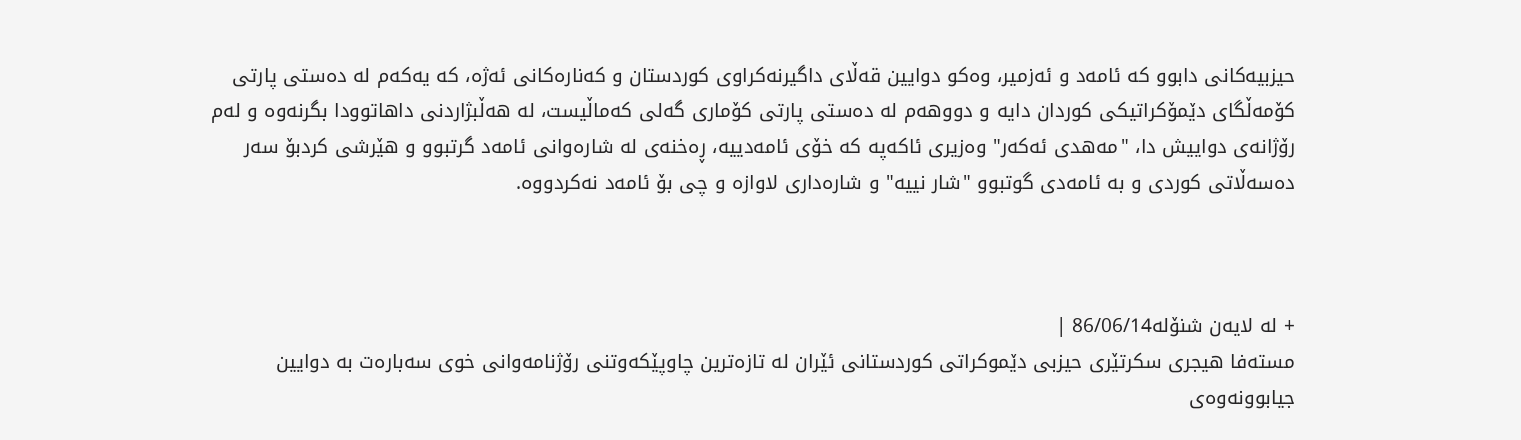حیزبیه‌کانی دابوو که ئامه‌د و ئه‌زمیر، وه‌کو دوایین قه‌ڵای داگیرنه‌کراوی کوردستان و که‌ناره‌کانی ئه‌ژه‌، که یه‌که‌م له‌ ده‌ستی پارتی کۆمه‌ڵگای دێمۆکراتیکی کوردان دایه و دووهه‌م له ده‌ستی پارتی کۆماری گه‌لی که‌ماڵیست، له هه‌ڵبژاردنی داهاتوودا بگرنه‌وه‌ و له‌م رۆژانه‌ی دواییش دا، "مه‌هدی ئه‌که‌ر" وه‌زیری ئاکه‌په‌ که خۆی ئامه‌دییه، ڕه‌خنه‌ی له شاره‌وانی ئامه‌د گرتبوو و هێرشی کردبۆ سه‌ر ده‌سه‌ڵاتی کوردی و به ئامه‌دی گوتبوو "شار نییه" و شاره‌داری لاوازه و چی بۆ ئامه‌د نه‌کردووه.



+ له‌ لایه‌ن شنۆله‌86/06/14 |
مسته‌فا هیجری‌ سكرتێری‌ حیزبی‌ دێموكراتی‌ كوردستانی‌ ئێران له‌ تازه‌ترین چاوپێكه‌وتنی‌ رۆژنامه‌وانی‌ خوی‌ سه‌باره‌ت به‌ دوایین جیابوونه‌وه‌ی‌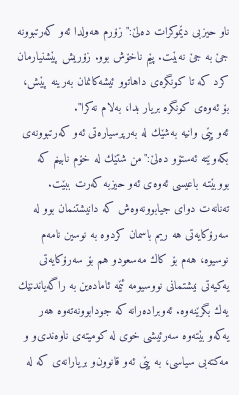ناو حیزبی‌ دێموكرات ده‌لێ‌:" زۆرم هه‌ولدا ئه‌و كه‌رتبوونه‌ جێ‌ به‌ جێ‌ نه‌بێت. پێم ناخۆش بوو. زۆریش پێشنیارمان كرد كه‌ تا كونگره‌ی‌ داهاتوو ئیشه‌كانمان به‌رینه‌ پێش، بۆ ئه‌وه‌ی‌ كونگره‌ بریار بدا، به‌لام نه‌كرا".
ئه‌و پێی‌ وانیه‌ به‌شێك له‌ به‌رپرسیاره‌تی‌ ئه‌و كه‌رتبوونه‌ی‌ بكه‌وێته‌ ئه‌ستۆ‌و ده‌لێ‌:"من شتێك له‌ خۆم نابینم كه‌ بووبێتـه‌ باعیسی‌ ئه‌وه‌ی‌ ئه‌و حیزبه‌ كه‌رت ببێت. ته‌نانه‌ت دوای‌ جیابوونه‌وه‌ش كه‌ دانیشتنمان بوو له‌ سه‌رۆكایه‌تی‌ هه ریم باسمان كردوه‌ به‌ نوسین نامه‌م نوسیوه‌، هه‌م بۆ كاك مه‌سعود‌و هم بۆ سه‌رۆكایه‌تی‌ یه‌كیه‌تی‌ نیشتمانی‌ نووسیومه‌ ئێمه‌ ئاماده‌ین به‌ راگه‌یاندنێك یه‌ك بگرێنه‌وه‌. ئه‌وبراده‌رانه‌ كه‌ جودابوونه‌ته‌وه‌ هه‌ر یه‌كه‌و بێته‌وه‌ سه‌رئیشی‌ خوی‌ له‌ كومیته‌ی‌ ناوه‌ندی‌‌و و مه‌كته‌بی‌ سیاسی‌، به‌ پێی‌ ئه‌و قانوون‌و بریارانه‌ی‌ كه‌ له‌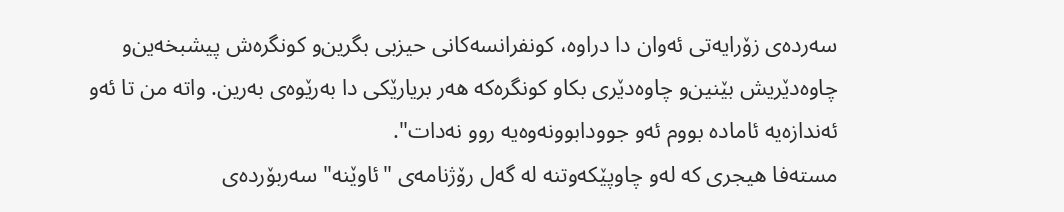سه‌رده‌ی‌ زۆرایه‌تی‌ ئه‌وان دا دراوه‌، كونفرانسه‌كانی‌ حیزبی‌ بگرین‌و كونگره‌ش پیشبخه‌ین‌و چاوه‌دێریش بێنین‌و چاوه‌دێری‌ بكا‌و كونگره‌كه‌ هه‌ر بریارێكی‌ دا به‌رێوه‌ی‌ به‌رین. واته‌ من تا ئه‌و ئه‌ندازه‌یه‌ ئاماده‌ بووم ئه‌و جوودابوونه‌وه‌یه‌ روو نه‌دات".
مسته‌فا هیجری‌ كه‌ له‌و چاوپێكه‌وتنه‌ له‌ گه‌ل رۆژنامه‌ی‌ "ئاوێنه‌" سه‌ربۆرده‌ی‌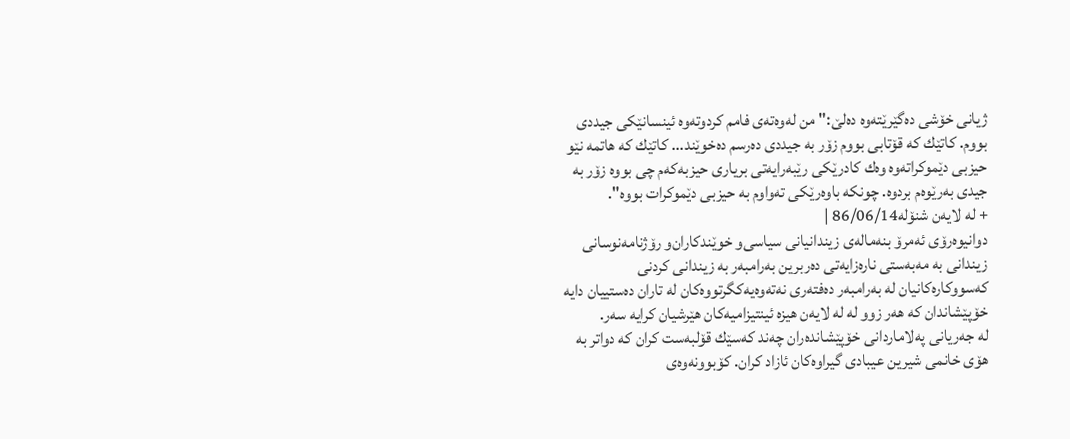ژیانی‌ خۆشی‌ ده‌گێرێته‌وه‌ ده‌لێ‌:" من له‌وه‌ته‌ی‌ فامم كردوته‌وه‌ ئینسانێكی‌ جیددی‌ بووم. كاتێك كه‌ قۆتابی‌ بووم زۆر به‌ جیددی‌ ده‌رسم ده‌خوێند... كاتێك كه‌ هاتمه‌ نێو حیزبی‌ دێموكراته‌وه‌ وه‌ك كادرێكی‌ رێبه‌رایه‌تی‌ بریاری‌ حیزبه‌كه‌م چی‌ بووه‌ زۆر به‌ جیدی‌ به‌رێوه‌م بردوه‌. چونكه‌ باوه‌رێكی‌ ته‌واوم به‌ حیزبی‌ دێموكرات بووه‌".
+ له‌ لایه‌ن شنۆله‌86/06/14 |
دوانیوه‌رۆی‌ ئه‌مرۆ بنه‌ماله‌ی‌ زیندانیانی‌ سیاسی‌‌و خوێندكاران‌و رۆژنامه‌نوسانی‌ زیندانی‌ به‌ مه‌به‌ستی‌ ناره‌زایه‌تی‌ ده‌ربرین به‌رامبه‌ر به‌ زیندانی‌ كردنی‌ كه‌سووكاره‌كانیان له‌ به‌رامبه‌ر ده‌فته‌ری‌ نه‌ته‌وه‌یه‌كگرتووه‌كان له‌ تاران ده‌ستییان دایه‌ خۆپێشاندان كه‌ هه‌ر زوو له‌ له‌ لایه‌ن هیزه‌ ئینتیزامیه‌كان هێرشیان كرایه‌ سه‌ر.
له‌ جه‌ریانی‌ په‌لاماردانی‌ خۆپێشانده‌ران چه‌ند كه‌سێك قۆلبه‌ست كران كه‌ دواتر به‌ هۆی‌ خانمی‌ شیرین عیبادی‌ گیراوه‌كان ئازاد كران. كۆبوونه‌وه‌ی‌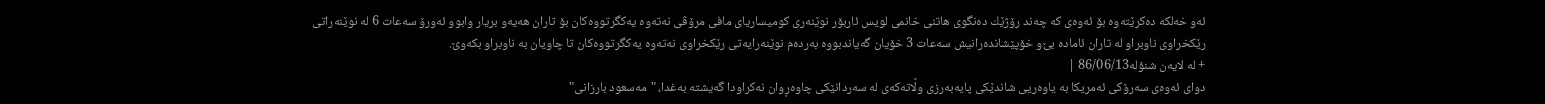ئه‌و خه‌لكه‌ ده‌كرێته‌وه‌ بۆ ئه‌وه‌ی‌ كه‌ چه‌ند رۆژێك ده‌نگوی‌ هاتنی‌ خانمی‌ لویس ئاربۆر نوێنه‌ری‌ كومیساریای‌ مافی‌ مرۆڤی‌ نه‌ته‌وه‌ یه‌كگرتووه‌كان بۆ تاران هه‌یه‌‌و بریار وابوو ئه‌ورۆ سه‌عات 6 له‌ نوێنه‌راتی‌ رێكخراوی‌ ناوبراو له‌ تاران ئاماده‌ بێ‌‌و خۆپێشانده‌رانیش سه‌عات 3 خۆیان گه‌یاندبووه‌ به‌رده‌م نوێنه‌رایه‌تی‌ رێكخراوی‌ نه‌ته‌وه‌ یه‌كگرتووه‌كان تا چاویان به‌ ناوبراو بكه‌وێ‌.
+ له‌ لایه‌ن شنۆله‌86/06/13 |
دوای ئەوەی سەرۆکی ئەمریکا بە یاوەریی شاندێکی پایەبەرزی وڵاتەکەی لە سەردانێکی چاوەڕوان نەکراودا گەیشتە بەغدا، "مەسعود بارزانی"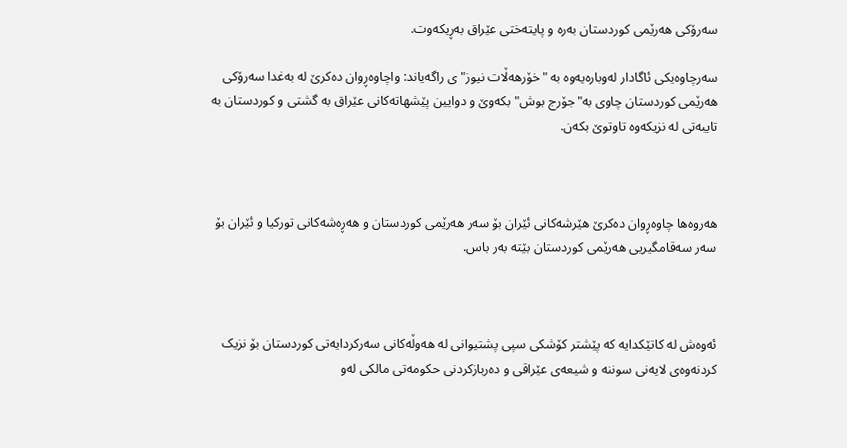سەرۆکی هەرێمی کوردستان بەرە و پایتەختی عێراق بەڕیکەوت.

سەرچاوەیکی ئاگادار لەوبارەیەوە بە "خۆرهەڵات نیوز"ی راگەیاند: واچاوەڕوان دەکرێ لە بەغدا سەرۆکی هەرێمی کوردستان چاوی بە"جۆرج بوش" بکەوێ و دوایین پێشهاتەکانی عێراق بە گشتی و کوردستان بە تایبەتی لە نزیکەوە تاوتوێ بکەن.



هەروەها چاوەڕوان دەکرێ هێرشەکانی ئێران بۆ سەر هەرێمی کوردستان و هەڕەشەکانی تورکیا و ئێران بۆ سەر سەقامگیریی هەرێمی کوردستان بێتە بەر باس.



ئەوەش لە کاتێکدایە کە پێشتر کۆشکی سپی پشتیوانی لە هەوڵەکانی سەرکردایەتی کوردستان بۆ نزیک کردنەوەی لایەنی سوننە و شیعەی عێراقی و دەربازکردنی حکومەتی مالکی لەو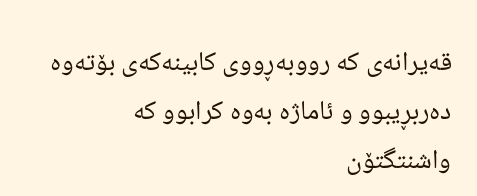قەیرانەی کە رووبەڕووی کابینەکەی بۆتەوە دەربڕیبوو و ئاماژە بەوە کرابوو کە واشنتگتۆن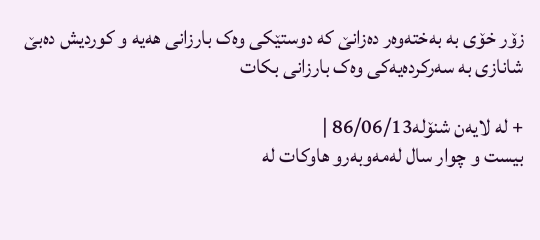زۆر خۆی بە بەختەوەر دەزانێ کە دوستێکی وەک بارزانی هەیە و کوردیش دەبێ شانازی بە سەرکردەیەکی وەک بارزانی بکات

+ له‌ لایه‌ن شنۆله‌86/06/13 |
بیست ‌و چوار سال له‌مه‌وبه‌ر‌و هاوكات له‌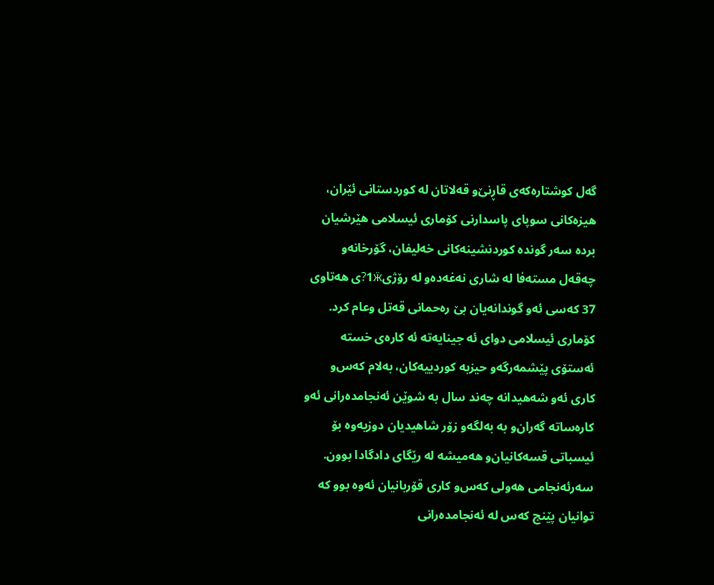گه‌ل كوشتاره‌كه‌ی‌ قاڕنێ‌‌و قه‌لاتان له‌ كوردستانی‌ ئێران، هیزه‌كانی‌ سوپای‌ پاسدارنی‌ كۆماری‌ ئیسلامی‌ هێرشیان برده‌ سه‌ر گونده‌ كوردنشینه‌كانی‌ خه‌لیفان، گۆرخانه‌‌و چه‌قه‌ل مسته‌فا له‌ شاری‌ نه‌غه‌ده‌‌و له‌ رۆژی‌1ӝ?ی‌ هه‌تاوی‌ 37 كه‌سی‌ ئه‌و گوندانه‌یان بێ‌ ره‌حمانی‌ قه‌تل وعام كرد.
كۆماری‌ ئیسلامی‌ دوای‌ ئه‌ جینایه‌ته‌ ئه‌ كاره‌ی‌ خسته‌ ئه‌ستۆی‌ پێشمه‌رگه‌‌و حیزبه‌ كوردییه‌كان، به‌لام كه‌س‌و كاری‌ ئه‌و شه‌هیدانه‌ چه‌ند سال به‌ شوێن ئه‌نجامده‌رانی‌ ئه‌و كاره‌ساته‌ گه‌ران‌و به‌ به‌لگه‌‌و زۆر شاهیدیان دوزیه‌وه‌ بۆ ئیسباتی‌ قسه‌كانیان‌و هه‌میشه‌ له‌ رێگای‌ دادگادا بوون.
سه‌رئه‌نجامی‌ هه‌ولی‌ كه‌س‌و كاری‌ قۆربانیان ئه‌وه‌ بوو كه‌ توانیان پێنج كه‌س له‌ ئه‌نجامده‌رانی‌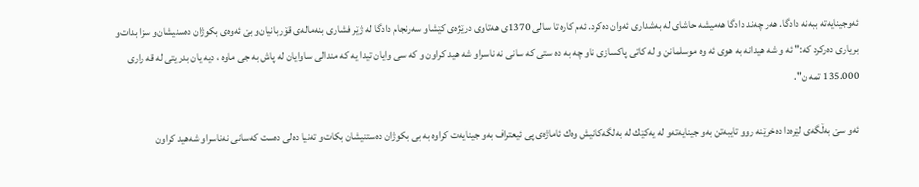ئه‌وجینایه‌ته‌ ببه‌نه‌ دادگا. هه‌ر چه‌ند دادگا هه‌میشه‌ حاشای‌ له‌ به‌شداری‌ ئه‌وان ده‌كرد. ئه‌م كاره‌ تا سالی‌ 1370ی‌ هه‌تاوی‌ درێژه‌ی‌ كێشا‌و سه‌رنجام دادگا له‌ ژێر فشاری‌ بنه‌ماله‌ی‌ قۆربانیان‌و بێ‌ ئه‌وه‌ی‌ بكوژان ده‌سنیشان‌و سزا بدات‌و بریاری‌ ده‌ركرد كه‌:" ئه و شه هیدانه به هوی ئه وه موسلمانن و له کاتی پاکسازی ناو چه به ده ستی که سانی نه ناسراو شه هید کراون و که سی وایان تیدا یه که مندالی ساوایان له پاش به جی ماوه ، دیه یان بدریتی له قه راری 135.000 تمه ن".

ئه‌و سێ‌ به‌ڵگه‌ی‌ لێره‌دا ده‌خرێنه‌ روو تایبه‌تن به‌و جینایه‌ته‌‌و له‌ یه‌كێك له‌ به‌لگه‌كانیش وه‌ك ئاماژه‌ی‌ پی‌ ئیعتراف به‌و جینایه‌ت كراوه‌ به‌ بی‌ بكوژان ده‌ستنیشان بكات‌و ته‌نیا ده‌لی‌ ده‌ست كه‌سانی‌ نه‌ناسراو شه‌هید كراون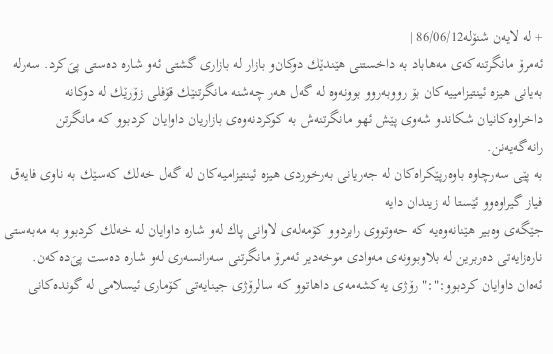+ له‌ لایه‌ن شنۆله‌86/06/12 |
ئه‌مرۆ مانگرتنه‌كه‌ی‌ مه‌هاباد به‌ داخستنی‌ هێندێك دوكان‌و بازار له‌ بازاری‌ گشتی‌ ئه‌و شاره‌ ده‌ستی‌ پی‌‌َكرد. سه‌رله‌ به‌یانی‌ هیزه‌ ئینتیزامییه‌كان بۆ رووبه‌روو بوونه‌‌وه‌‌ له‌ گه‌ل هه‌ر چه‌شنه‌ مانگرتنێك قۆفلی‌ زۆرێك له‌ دوكانه‌ داخراوه‌كانیان شكاند‌و شه‌و‌ی‌ پێش ئهو‌ مانگرتنه‌ش به ‌كوكردنه‌وه‌ی‌ بازاریان داوایان كردبوو كه‌ مانگرتن رانه‌گه‌یه‌نن.
به‌ پێی‌ سه‌رچاوه‌ باوه‌رپێكراه‌كان له‌ جه‌ریانی‌ به‌رخوردی‌ هیزه‌ ئینتیزامیه‌كان له ‌گه‌ل خه‌لك كه‌سێك به‌ ناوی‌ فایه‌ق فیاز گیراوه‌وو ئێستا له‌ زیندان دایه‌
جێگه‌ی‌ وه‌بیر هێنانه‌وه‌یه‌ كه‌ حه‌وتووی‌ رابردوو كۆمه‌له‌ی‌ لاوانی‌ پاك له‌و شاره‌ داوایان له ‌خه‌لك كردبوو به‌ مه‌به‌ستی‌ ناره‌زایه‌تی‌ ده‌ربرین له‌ بلاوبوونه‌ی‌ مه‌وادی‌ موخه‌دیر ئه‌مرۆ مانگرتنی‌ سه‌رانسه‌ری‌ له‌و شاره‌ ده‌ست پی‌‌َده‌كه‌ن.
ئه‌ه‌ان داوایان كردبوو:":" رۆژی‌ یه‌كشه‌مه‌ی‌ داهاتوو كه‌ سالرۆژی‌ جینایه‌تی‌ كۆماری‌ ئیسلامی‌ له‌ گونده‌كانی‌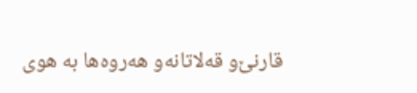قارنێ‌‌و قه‌لاتانه‌‌و هه‌روه‌ها به‌ هوی‌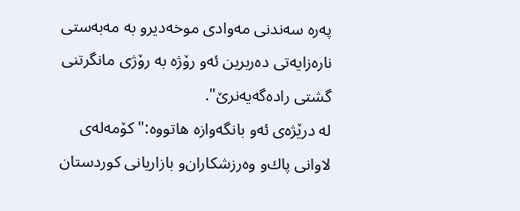په‌ره‌ سه‌ندنی‌ مه‌وادی‌ موخه‌دیر‌و به‌ مه‌به‌ستی‌ ناره‌زایه‌تی‌ ده‌ربرین ئه‌و رۆژه‌ به‌ رۆژی‌ مانگرتنی‌ گشتی‌ راده‌گه‌یه‌نرێ‌".
له‌ درێژه‌ی‌ ئه‌و بانگه‌وازه‌ هاتووه‌:"كۆمه‌له‌ی‌ لاوانی‌ پاك‌و وه‌رزشكاران‌و بازاریانی‌ كوردستان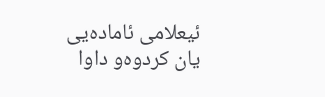ئیعلامی‌ ئاماده‌یی‌ یان كردوه‌و داوا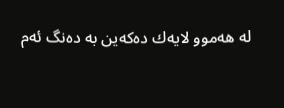له‌ هه‌موو لایه‌ك ده‌كه‌ین به‌ ده‌نگ ئه‌م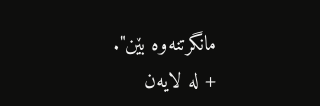مانگرتنه‌وه‌ بێن".
+ له‌ لایه‌ن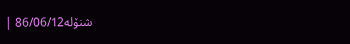شنۆله‌86/06/12 |